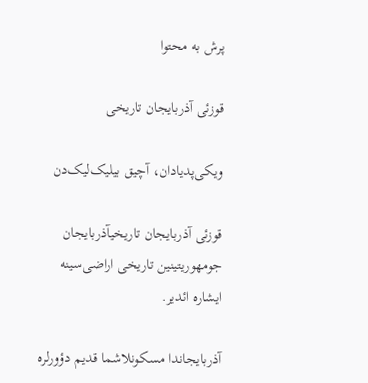پرش به محتوا

قوزئی آذربایجان تاریخی

ویکی‌پدیادان، آچیق بیلیک‌لیک‌دن

قوزئی آذربایجان تاریخیآذربایجان جومهوریتینین تاریخی اراضی‌سینه ایشاره ائدیر.

آذربایجاندا مسکونلاشما قدیم دؤورلره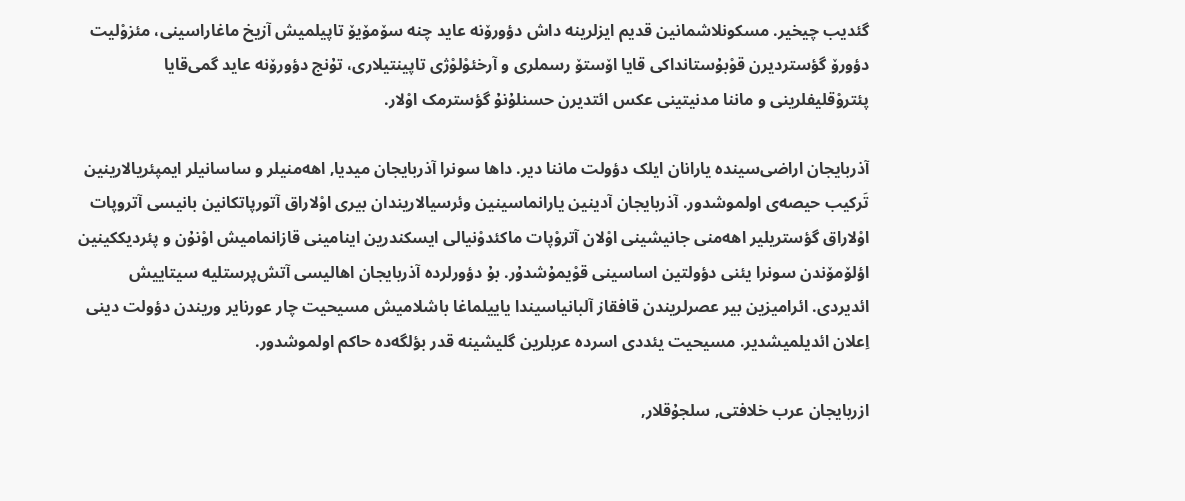گئدیب چیخیر. مسکونلاشمانین قدیم ایزلرینه داش دؤورۆنه عاید چنه سۆمۆیۆ تاپیلمیش آزیخ ماغاراسینی، مئزوْلیت دؤورۆ گؤستردیرن قوْبۇستانداکی قایا اۆستۆ رسملری و آرخئوْلوْژی تاپینتیلاری، تۇنج دؤورۆنه عاید گمی‌قایا پئتروْقلیفلرینی و ماننا مدنیتینی عکس ائتدیرن حسنلۇنۇ گؤسترمک اوْلار.

آذربایجان اراضی‌سینده یارانان ایلک دؤولت ماننا دیر. داها سونرا آذربایجان میدیا, اهه‌منیلر و ساسانیلر ایمپئریالارینین تَرکیب حیصه‌ی اولموشدور. آذربایجان آدینین یارانماسینین وئرسیالاریندان بیری اوْلاراق آتورپاتکانین بانیسی آتروپات اوْلاراق گؤستریلیر اهه‌منی جانیشینی اوْلان آتروْپات ماکئدوْنیالی ایسکندرین اینامینی قازانمامیش اوْنۇن و پئردیککینین اؤلۆمۆندن سونرا یئنی دؤولتین اساسینی قوْیمۇشدۇر. بۇ دؤورلرده آذربایجان اهالیسی آتش‌پرستلیه سیتاییش ائدیردی. ائرامیزین بیر عصرلریندن قافقاز آلبانیاسیندا یاییلماغا باشلامیش مسیحیت چار عورنایر وریندن دؤولت دینی اِعلان ائدیلمیشدیر. مسیحیت یئددی اسرده عربلرین گلیشینه قدر بؤلگه‌ده حاکم اولموشدور.

ازربایجان عرب خلافتی, سلجۇقلار,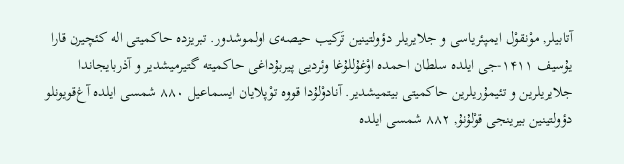آتابیلر, موْنقوْل ایمپئریاسی و جلایریلر دؤولتینین تَرکیب حیصه‌ی اولموشدور. تبریزده حاکمیتی اله کئچیرن قارا یۇسیف ۱۴۱۱-جی ایلده سلطان احمده اوْغۇللۇغا وئردیی پیربۇداغی حاکمیته گتیرمیشدیر و آذربایجاندا جلایریلرین و تئیمۇریلرین حاکمیتی بیتمیشدیر. آنادوْلۇدا قووه توْپلایان ایسماعیل ۸۸۰ شمسی ایلده آغ‌قویونلو دؤولتینین بیرینجی قوْلۇنۇ, ۸۸۲ شمسی ایلده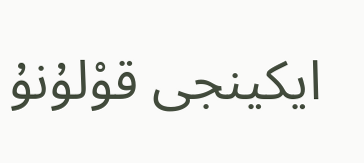ایکینجی قوْلۇنۇ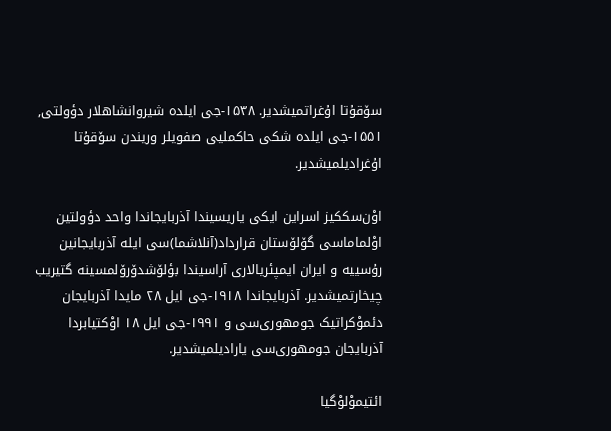سۆقۇتا اۇغراتمیشدیر. ۱۵۳۸-جی ایلده شیروانشاهلار دؤولتی, ۱۵۵۱-جی ایلده شکی حاکملیی صفویلر وریندن سۆقۇتا اۇغرادیلمیشدیر.

اوْن‌سککیز اسراین ایکی یاریسیندا آذربایجاندا واحد دؤولتین اوْلماماسی گۆلۆستان قرارداد(آنلاشما)سی ایله آذربایجانین رۇسییه و ایران ایمپئریالاری آراسیندا بؤلۆشدۆرۆلمسینه گتیریب چیخارتمیشدیر. آذربایجاندا ۱۹۱۸-جی ایل ۲۸ مایدا آذربایجان دئموْکراتیک جومهوری‌سی و ۱۹۹۱-جی ایل ۱۸ اوْکتیابردا آذربایجان جومهوری‌سی یارادیلمیشدیر.

ائتیموْلوْگیا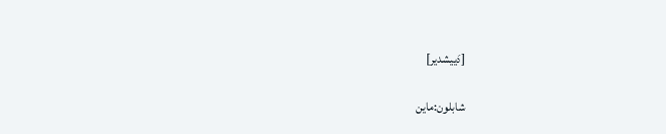[دَییشدیر]

شابلون:ماین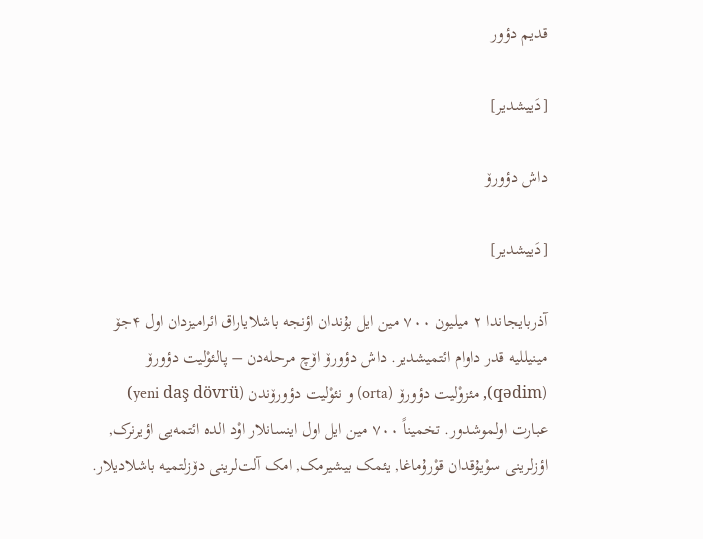قدیم دؤور

[دَییشدیر]

داش دؤورۆ

[دَییشدیر]

آذربایجاندا ۲ میلیون ۷۰۰ مین ایل بۇندان اؤنجه باشلایاراق ائرامیزدان اول ۴جۆ مینیللیه قدر داوام ائتمیشدیر. داش دؤورۆ اۆچ مرحله‌دن – پالئوْلیت دؤورۆ (qədim), مئزوْلیت دؤورۆ (orta) و نئوْلیت دؤورۆندن (yeni daş dövrü) عبارت اولموشدور. تخمیناً ۷۰۰ مین ایل اول اینسانلار اوْد الده ائتمه‌یی اؤیرنرک, اؤزلرینی سوْیۇقدان قوْرۇماغا, یئمک بیشیرمک, امک آلت‌لرینی دۆزلتمیه باشلادیلار.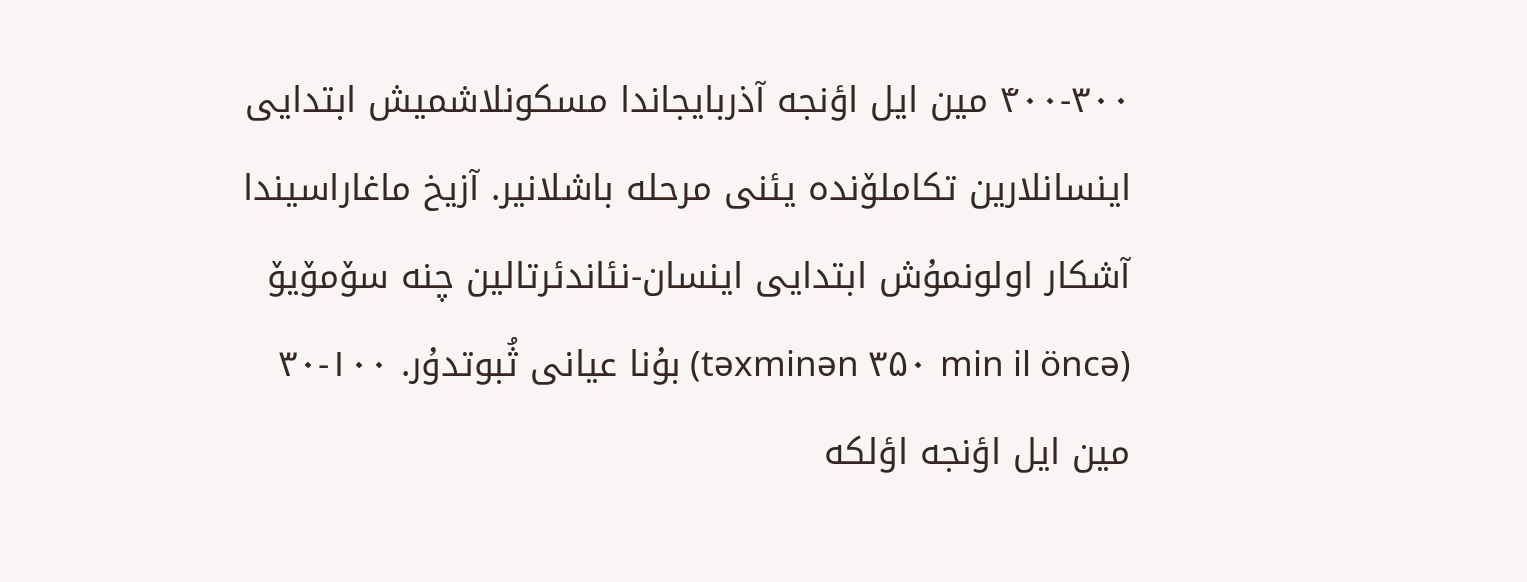۴۰۰-۳۰۰ مین ایل اؤنجه آذربایجاندا مسکونلاشمیش ابتدایی اینسانلارین تکاملۆنده یئنی مرحله باشلانیر. آزیخ ماغاراسیندا آشکار اولونمۇش ابتدایی اینسان-نئاندئرتالین چنه سۆمۆیۆ (təxminən ۳۵۰ min il öncə) بۇنا عیانی ثُبوتدۇر. ۱۰۰-۳۰ مین ایل اؤنجه اؤلکه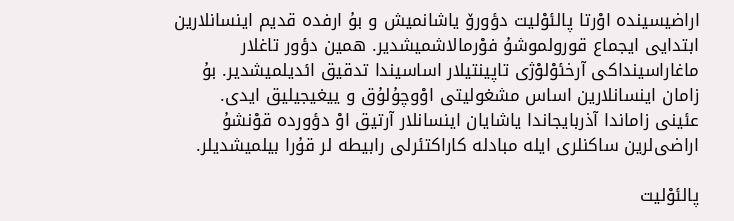اراضیسینده اوْرتا پالئوْلیت دؤورۆ یاشانمیش و بۇ ارفده قدیم اینسانلارین ابتدایی ایجماع قورولموشۇ فوْرمالاشمیشدیر. همین دؤور تاغلار ماغاراسینداکی آرخئوْلوْژی تاپینتیلار اساسیندا تدقیق ائدیلمیشدیر. بۇ زامان اینسانلارین اساس مشغولیتی اوْوچۇلۇق و ییغیجیلیق ایدی. عئینی زاماندا آذربایجاندا یاشایان اینسانلار آرتیق اوْ دؤورده قوْنشۇ اراضی‌لرین ساکنلری ایله مبادله کاراکتئرلی رابیطه لر قۇرا بیلمیشدیلر.

پالئوْلیت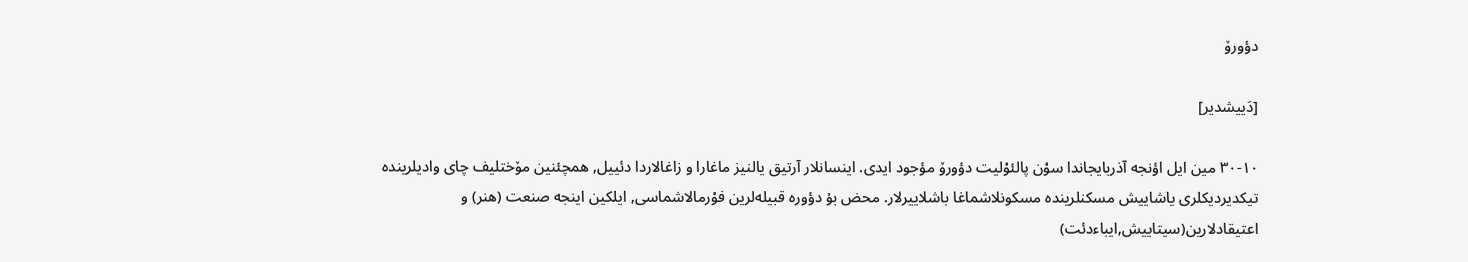دؤورۆ

[دَییشدیر]

۳۰-۱۰ مین ایل اؤنجه آذربایجاندا سوْن پالئوْلیت دؤورۆ مؤجود ایدی. اینسانلار آرتیق یالنیز ماغارا و زاغالاردا دئییل, همچئنین مۆختلیف چای وادیلرینده تیکدیردیکلری یاشاییش مسکنلرینده مسکونلاشماغا باشلاییرلار. محض بۇ دؤوره قبیله‌لرین فوْرمالاشماسی, ایلکین اینجه صنعت (هنر) و اعتیقادلارین(سیتاییش,ایباءدئت)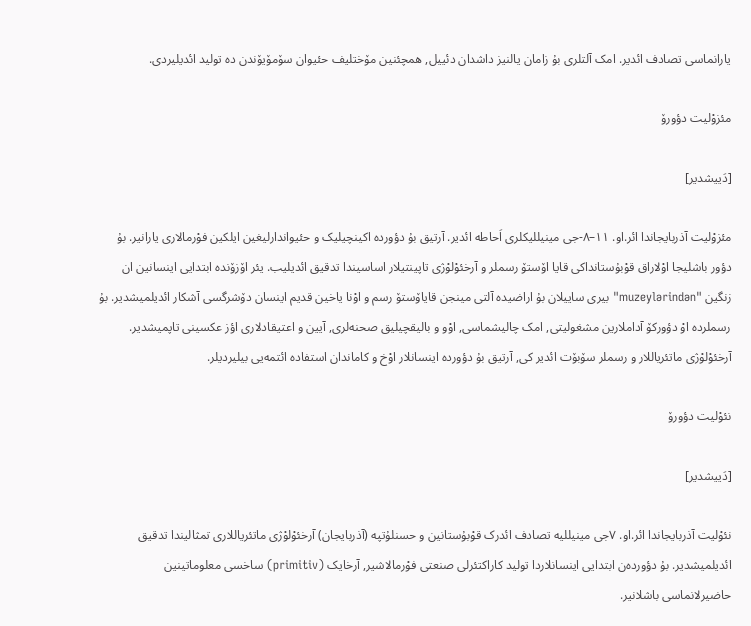یارانماسی تصادف ائدیر. امک آلتلری بۇ زامان یالنیز داشدان دئییل, همچئنین مۆختلیف حئیوان سۆمۆیۆندن ده تولید ائدیلیردی.

مئزوْلیت دؤورۆ

[دَییشدیر]

مئزوْلیت آذربایجاندا ائر.او. ۱۱–۸-جی مینیللیکلری اَحاطه ائدیر. آرتیق بۇ دؤورده اکینچیلیک و حئیواندارلیغین ایلکین فوْرمالاری یارانیر. بۇ دؤور باشلیجا اوْلاراق قوْبۇستانداکی قایا اۆستۆ رسملر و آرخئوْلوْژی تاپینتیلار اساسیندا تدقیق ائدیلیب. یئر اۆزۆنده ابتدایی اینسانین ان زنگین "muzeylərindən" بیری ساییلان بۇ اراضیده آلتی مینجن قایاۆستۆ رسم و اوْنا یاخین قدیم اینسان دۆشرگسی آشکار ائدیلمیشدیر. بۇ رسملرده اوْ دؤورکۆ آداملارین مشغولیتی, امک چالیشماسی, اوْو و بالیقچیلیق صحنه‌لری, آیین و اعتیقادلاری اؤز عکسینی تاپمیشدیر. آرخئوْلوْژی ماتئریاللار و رسملر سۆبۆت ائدیر کی, آرتیق بۇ دؤورده اینسانلار اوْخ و کاماندان استفاده ائتمه‌یی بیلیردیلر.

نئوْلیت دؤورۆ

[دَییشدیر]

نئوْلیت آذربایجاندا ائر.او. ۷جی مینیللیه تصادف ائدرک قوْبۇستانین و حسنلۇتپه (آذربایجان) آرخئوْلوْژی ماتئریاللاری تمثالیندا تدقیق ائدیلمیشدیر. بۇ دؤورده‌ن ابتدایی اینسانلاردا تولید کاراکتئرلی صنعتی فوْرمالاشیر, آرخایک (primitiv) ساخسی معلوماتینین حاضیرلانماسی باشلانیر.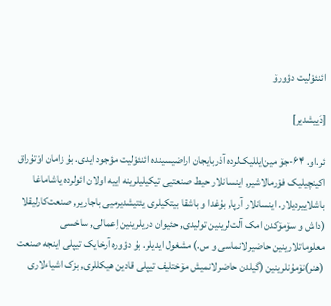ائنئوْلیت دؤورۆ

[دَییشدیر]

ئر.او. ۶۴-جۆ مین‌ایللیک‌لرده آذربایجان اراضیسینده ائنئوْلیت مؤجود ایدی. بۇ زامان اوْتۇراق اکینچیلیک فوْرمالاشیر, اینسانلار حیط صنعتیی تیکیلیلرینه اییه اولان ائولرده یاشاماغا باشلاییردیلار. اینسانلار آرپا, بۇغدا و باشقا بیتکیلری یئتیشدیرمیی باجاریر, صنعت‌کارلیقلا (داش و سۆمۆکدن امک آلت‌لرینین تولیدی, حئیوان دریلرینین اِعمالی, ساخسی معلوماتلارینین حاضیرلانماسی و س.) مشغول ایدیلر. بۇ دؤوره آرخایک تیپلی اینجه صنعت (هنر)نۆمۇنلرینین (گیلدن حاضرلانمیش مۆختلیف تیپلی قادین هیکللری, بزک اشیاءلاری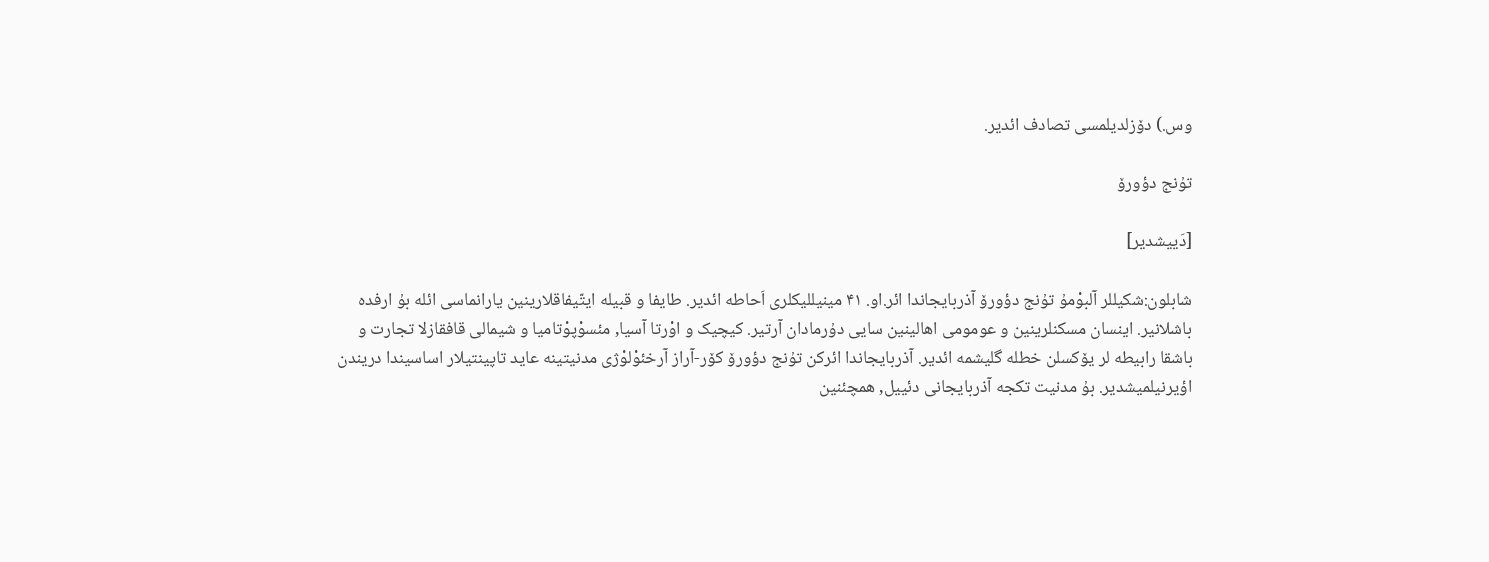وس.) دۆزلدیلمسی تصادف ائدیر.

تۇنج دؤورۆ

[دَییشدیر]

شابلون:شکیللر آلبوْمۇ تۇنج دؤورۆ آذربایجاندا ائر.او. ۴۱ مینیللیکلری اَحاطه ائدیر. طایفا و قبیله ایتّیفاقلارینین یارانماسی ائله بۇ ارفده باشلانیر. اینسان مسکنلرینین و عومومی اهالینین سایی دۇرمادان آرتیر. کیچیک و اوْرتا آسیا, مئسوْپوْتامیا و شیمالی قافقازلا تجارت و باشقا رابیطه لر یۆکسلن خطله گلیشمه ائدیر. آذربایجاندا ائرکن تۇنج دؤورۆ کۆر-آراز آرخئوْلوْژی مدنیتینه عاید تاپینتیلار اساسیندا دریندن اؤیرنیلمیشدیر. بۇ مدنیت تکجه آذربایجانی دئییل, همچئنین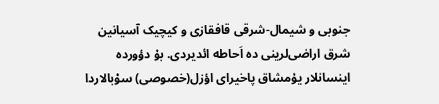جنوبی و شیمال-شرقی قافقازی و کیچیک آسیانین شرق اراضی‌لرینی ده اَحاطه ائدیردی. بۇ دؤورده اینسانلار یۇمشاق پاخیرای اؤزل(خصوصی) سوْبالاردا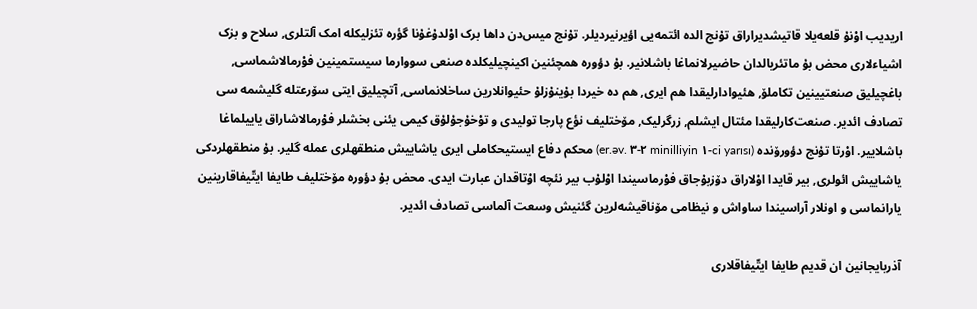اریدیب اوْنۇ قلعه‌یلا قاتیشدیراراق تۇنج الده ائتمه‌یی اؤیرنیردیلر. تۇنج میس‌دن داها برک اوْلدۇغۇنا گؤره تئزلیکله امک آلتلری, سلاح و بزک اشیاءلاری محض بۇ ماتئریالدان حاضیرلانماغا باشلانیر. بۇ دؤوره همچئنین اکینچیلیکلده صنعی سووارما سیستمینین فوْرمالاشماسی, باغچیلیق صنعتیینین تکاملۆ, هئیوادارلیقدا هم ایری, هم ده خیردا بۇینۇزلۇ حئیوانلارین ساخلانماسی, آتچیلیق ایتی سۆرعتله گلیشمه سی تصادف ائدیر. صنعت‌کارلیقدا مئتال ایشلم, زرگرلیک, مۆختلیف نؤع پارجا تولیدی و توْخۇجۇلۇق کیمی یئنی بخشلر فوْرمالاشاراق یاییلماغا باشلاییر. اوْرتا تۇنج دؤورۆنده (er.əv. ۳-۲ minilliyin ۱-ci yarısı) محکم دفاع ایستیحکاملی ایری یاشاییش منطقهلری عمله گلیر. بۇ منطقهلردکی یاشاییش ائولری, بیر قایدا اوْلاراق دۆزبۇجاق فوْرماسیندا اوْلۇب بیر نئچه اوْتاقدان عبارت ایدی. محض بۇ دؤوره مۆختلیف طایفا ایتّیفاقارینین یارانماسی و اونلار آراسیندا ساواش و نیظامی مۆناقیشه‌لرین گئنیش وسعت آلماسی تصادف ائدیر.

آذربایجانین ان قدیم طایفا ایتّیفاقلاری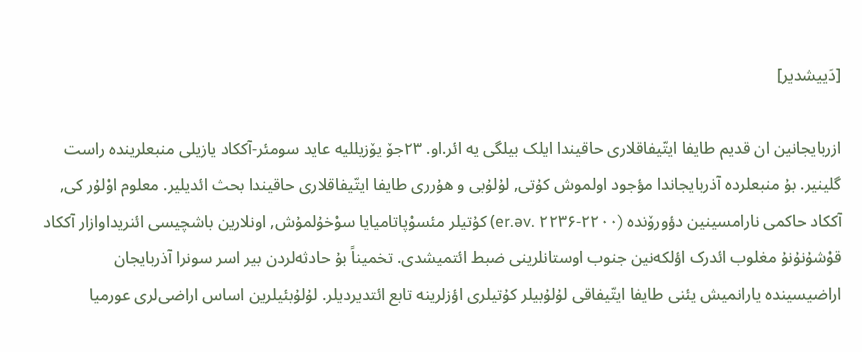[دَییشدیر]

ازربایجانین ان قدیم طایفا ایتّیفاقلاری حاقیندا ایلک بیلگی یه ائر.او. ۲۳جۆ یۆزیللیه عاید سومئر-آککاد یازیلی منبعلرینده راست گلینیر. بۇ منبعلرده آذربایجاندا مؤجود اولموش کۇتی, لۇلۇبی و هۇرری طایفا ایتّیفاقلاری حاقیندا بحث ائدیلیر. معلوم اوْلۇر کی, آککاد حاکمی نارامسینین دؤورۆنده (er.əv. ۲۲۳۶-۲۲۰۰) کۇتیلر مئسوْپاتامیایا سوْخۇلمۇش, اونلارین باشچیسی ائنریداوازار آککاد قوْشۇنۇنۇ مغلوب ائدرک اؤلکه‌نین جنوب اوستانلرینی ضبط ائتمیشدی. تخمیناً بۇ حادثه‌لردن بیر اسر سونرا آذربایجان اراضیسینده یارانمیش یئنی طایفا ایتّیفاقی لۇلۇبیلر کۇتیلری اؤزلرینه تابع ائتدیردیلر. لۇلۇبئیلرین اساس اراضی‌لری عورمیا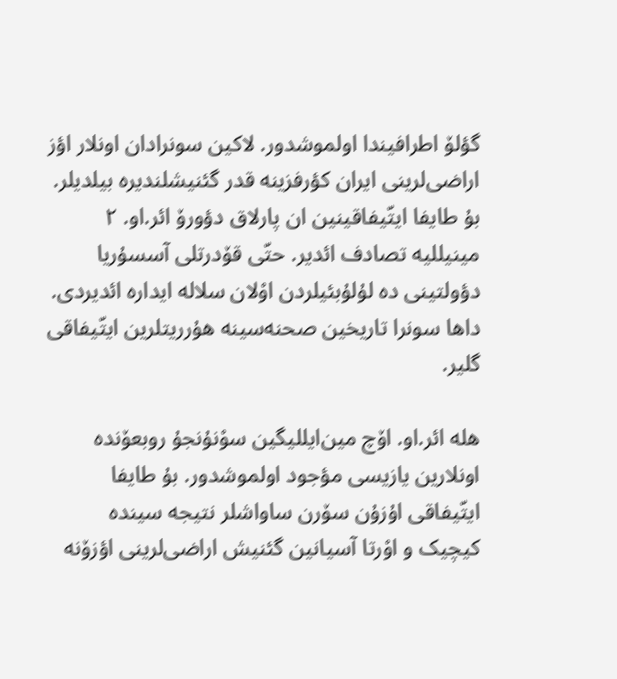گؤلۆ اطرافیندا اولموشدور. لاکین سونرادان اونلار اؤز اراضی‌لرینی ایران کؤرفزینه قدر گئنیشلندیره بیلدیلر. بۇ طایفا ایتّیفاقینین ان پارلاق دؤورۆ ائر.او. ۲ مینیللیه تصادف ائدیر. حتّی قۆدرتلی آسسۇریا دؤولتینی ده لۇلۇبئیلردن اوْلان سلاله ایداره ائدیردی. داها سونرا تاریخین صحنه‌سینه هۇرریتلرین ایتّیفاقی گلیر.

هله ائر.او. اۆچ مین‌ایللیگین سوْنۇنجۇ روبعۆنده اونلارین یازیسی مؤجود اولموشدور. بۇ طایفا ایتّیفاقی اۇزۇن سۆرن ساواشلر نتیجه سینده کیچیک و اوْرتا آسیانین گئنیش اراضی‌لرینی اؤزۆنه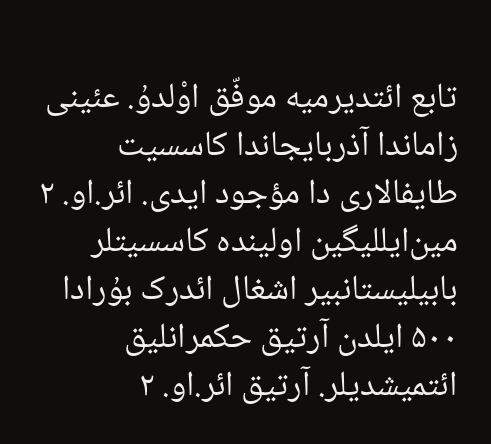تابع ائتدیرمیه موفّق اوْلدۇ. عئینی زاماندا آذربایجاندا کاسسیت طایفالاری دا مؤجود ایدی. ائر.او. ۲ مین‌ایللیگین اولینده کاسسیتلر بابیلیستانبیر اشغال ائدرک بۇرادا ۵۰۰ ایلدن آرتیق حکمرانلیق ائتمیشدیلر. آرتیق ائر.او. ۲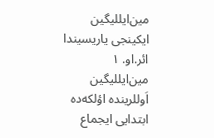مین‌ایللیگین ایکینجی یاریسیندا ائر.او. ۱ مین‌ایللیگین اَوللرینده اؤلکه‌ده ابتدایی ایجماع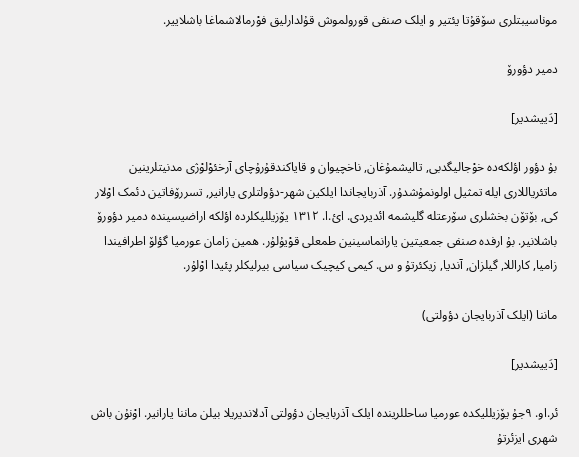موناسیبتلری سۆقۇتا یئتیر و ایلک صنفی قورولموش قۇلدارلیق فوْرمالاشماغا باشلاییر.

دمیر دؤورۆ

[دَییشدیر]

بۇ دؤور اؤلکه‌ده خوْجالیگدبی, تالیشمۇغان, ناخچیوان و قایاکندقۇرۇچای آرخئوْلوْژی مدنیتلرینین ماتئریاللاری ایله تمثیل اولونمۇشدۇر. آذربایجاندا ایلکین شهر-دؤولتلری یارانیر, تسررۆفاتین دئمک اوْلار کی, بۆتۆن بخشلری سۆرعتله گلیشمه ائدیردی. ائ.ا. ۱۳۱۲ یۆزیللیکلرده اؤلکه اراضیسینده دمیر دؤورۆ باشلانیر. بۇ ارفده صنفی جمعیتین یارانماسینین طمعلی قوْیۇلۇر. همین زامان عورمیا گؤلۆ اطرافیندا زامیا, کاراللا, گیلزان, آندیا, زیکئرتۇ و س. کیمی کیچیک سیاسی بیرلیکلر پئیدا اوْلۇر.

ماننا (ایلک آذربایجان دؤولتی)

[دَییشدیر]

ئر.او. ۹جۇ یۆزیللیکده عورمیا ساحللرینده ایلک آذربایجان دؤولتی آدلاندیریلا بیلن ماننا یارانیر. اوْنۇن باش شهری ایزئرتۇ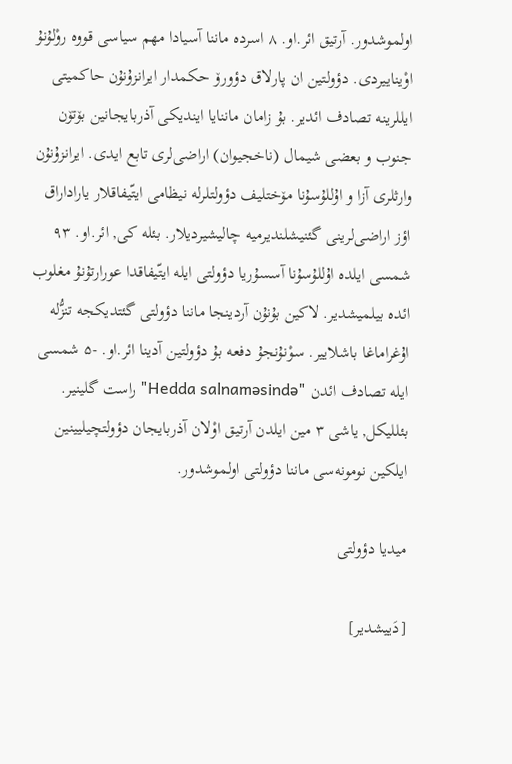اولموشدور. آرتیق ائر.او. ۸ اسرده ماننا آسیادا مهم سیاسی قووه روْلۇنۇ اوْیناییردی. دؤولتین ان پارلاق دؤورۆ حکمدار ایرانزۇنۇن حاکمیتی ایللرینه تصادف ائدیر. بۇ زامان ماننایا ایندیکی آذربایجانین بۆتۆن جنوب و بعضی شیمال (ناخجیوان) اراضی‌لری تابع ایدی. ایرانزۇنۇن وارثلری آزا و اۇللۇسۇنا مۆختلیف دؤولتلرله نیظامی ایتّیفاقلار یاراداراق اؤز اراضی‌لرینی گئنیشلندیرمیه چالیشیردیلار. بئله کی, ائر.او. ۹۳ شمسی ایلده اۇللۇسۇنا آسسۇریا دؤولتی ایله ایتّیفاقدا عورارتۇنۇ مغلوب ائده بیلمیشدیر. لاکین بۇنۇن آردینجا ماننا دؤولتی گئتدیکجه تنزُّله اۇغراماغا باشلاییر. سوْنۇنجۇ دفعه بۇ دؤولتین آدینا ائر.او. -۵ شمسی ایله تصادف ائدن "Hedda salnaməsində" راست گلینیر. بئللیکل, یاشی ۳ مین ایلدن آرتیق اوْلان آذربایجان دؤولتچیلیینین ایلکین نومونه‌سی ماننا دؤولتی اولموشدور.

میدیا دؤولتی

[دَییشدیر]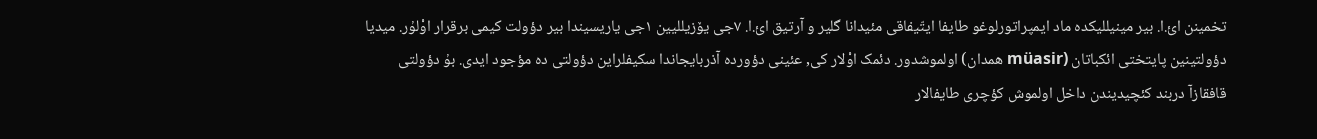تخمینن ائ.ا. بیر مینیللیکده ماد ایمپراتورلوغو طایفا ایتّیفاقی مئیدانا گلیر و آرتیق ائ.ا. ۷جی یۆزیللیین ۱جی یاریسیندا بیر دؤولت کیمی برقرار اوْلۇر. میدیا دؤولتینین پایتختی ائکباتان (müasir همدان) اولموشدور. دئمک اوْلار کی, عئینی دؤورده آذربایجاندا سکیفلراین دؤولتی ده مؤجود ایدی. بۇ دؤولتی قافقازآ دربند کئچیدیندن داخل اولموش کؤچری طایفالار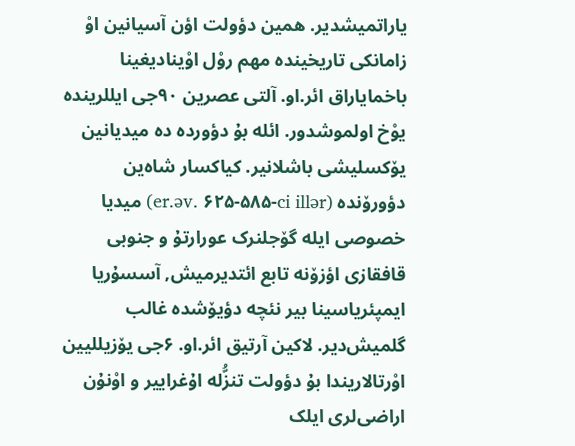یاراتمیشدیر. همین دؤولت اؤن آسیانین اوْ زامانکی تاریخینده مهم روْل اوْینادیغینا باخمایاراق ائر.او. آلتی عصرین ۹۰جی ایللرینده یوْخ اولموشدور. ائله بۇ دؤورده ده میدیانین یۆکسلیشی باشلانیر. کیاکسار شاه‌ین دؤورۆنده (er.əv. ۶۲۵-۵۸۵-ci illər) میدیا خصوصی ایله گۆجلنرک عورارتۇ و جنوبی قافقازی اؤزۆنه تابع ائتدیرمیش, آسسۇریا ایمپئریاسینا بیر نئچه دؤیۆشده غالب گلمیش‌دیر. لاکین آرتیق ائر.او. ۶جی یۆزیللیین اوْرتالاریندا بۇ دؤولت تنزُّله اۇغراییر و اوْنۇن اراضی‌لری ایلک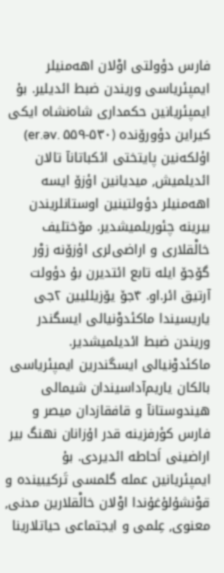فارس دؤولتی اوْلان اهه‌منیلر ایمپئریاسی وریندن ضبط ائدیلیر. بۇ ایمپئریانین حکمداری شاه‌نشاه ایکی کیراین دؤورۆنده (er.əv. ۵۵۹-۵۳۰) اؤلکه‌نین پایتختی ائکباتانآ تالان ائدیلمیش, میدیانین اؤزۆ ایسه اهه‌منیلر دؤولتینین اوستانلریندن بیرینه چئوریلمیشدیر. مۆختلیف خالْقلاری و اراضی‌لری اؤزۆنه زوْر گۆجۆ ایله تابع ائتدیرن بۇ دؤولت آرتیق ائر.او. ۴جۆ یۆزیللیین ۲جی یاریسیندا ماکئدوْنیالی ایسگندر وریندن ضبط ائدیلمیشدیر. ماکئدوْنیالی ایسگندرین ایمپئریاسی بالکان یاریم‌آداسیندان شیمالی هیندوستانآ و قافقازدان میصر و فارس کؤرفزینه قدر اۇزانان نهنگ بیر اراضینی اَحاطه ائدیردی. بۇ ایمپئریانین عمله گلمسی تَرکیبینده و قوْنشۇلۇغۇندا اوْلان خالْقلارین مدنی, معنوی, عِلمی و ایجتماعی حیاتلارینا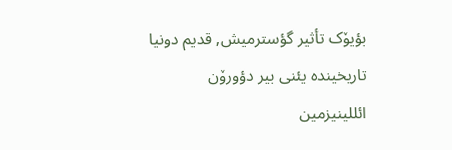بؤیۆک تأثیر گؤسترمیش, قدیم دونیا تاریخینده یئنی بیر دؤورۆن ائللینیزمین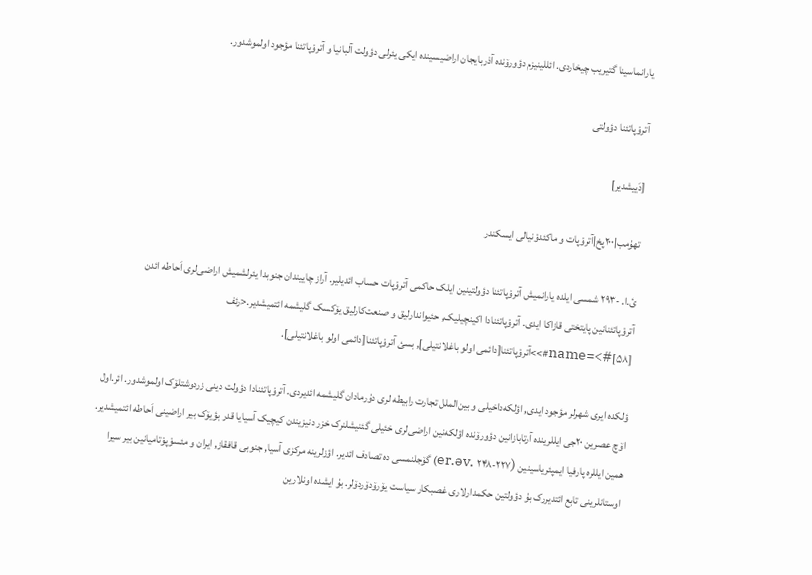یارانماسینا گتیریب چیخاردی. ائللینیزم دؤورۆنده آذربایجان اراضیسینده ایکی یئرلی دؤولت آلبانیا و آتروْپاتئنا مؤجود اولموشدور.

آتروْپاتئنا دؤولتی

[دَییشدیر]

تهۇمب|۲۰۰پخ|آتروْپات و ماکئدوْنیالی ایسکندر

ئ.ا. -۲۹۳ شمسی ایلده یارانمیش آتروْپاتئنا دؤولتینین ایلک حاکمی آتروْپات حساب ائدیلیر. آراز چاییندان جنوبدا یئرلشمیش اراضی‌لری اَحاطه ائدن آتروْپاتئنانین پایتختی قازاکا ایدی. آتروْپاتئنادا اکینچیلیک, حئیواندارلیق و صنعت‌کارلیق یۆکسک گلیشمه ائتمیشدیر.<رئف name=<#[۵۸]#>>آتروْپاتئنا[دائمی اولو باغلانتیلی], بسئ آتروْپاتئنا[دائمی اولو باغلانتیلی].

ؤلکده ایری شهرلر مؤجود ایدی, اؤلکه‌داخیلی و بین‌الملل تجارت رابیطه لری دۇرمادان گلیشمه ائدیردی. آتروْپاتئنادا دؤولت دینی زردوشتلۆک اولموشدور. ائر.اول اۆچ عصرین ۲۰جی ایللرینده آرتابازانین دؤورۆنده اؤلکه‌نین اراضی‌لری خئیلی گئنیشلنرک خزر دنیزیندن کیچیک آسیایا قدر بؤیۆک بیر اراضینی اَحاطه ائتمیشدیر. همین ایللره پارفیا ایمپئریاسینین (er.əv. ۲۴۸-۲۲۷) گۆجلنمسی ده تصادف ائدیر. اؤزلرینه مرکزی آسیا, جنوبی قافقاز, ایران و مئسوْپوْتامیانین بیر سیرا اوستانلرینی تابع ائتدیررک بۇ دؤولتین حکمدارلاری غصبکار سیاست یۆرۆدۆردۆلر. بۇ ایشده اونلارین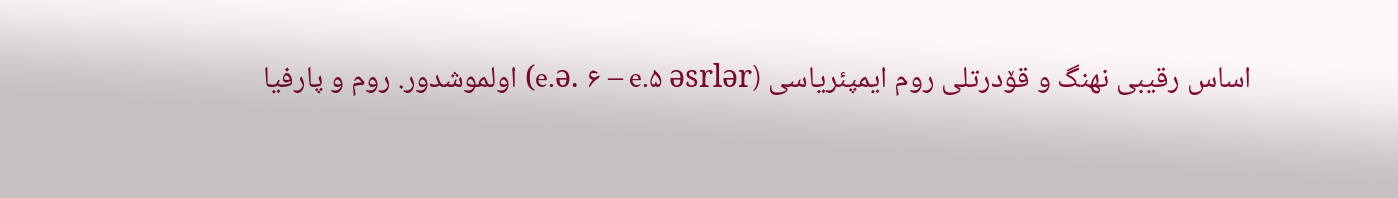اساس رقیبی نهنگ و قۆدرتلی روم ایمپئریاسی (e.ə. ۶ – e.۵ əsrlər) اولموشدور. روم و پارفیا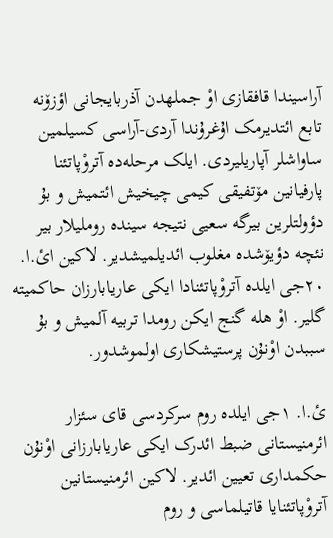آراسیندا قافقازی اوْ جملهدن آذربایجانی اؤزۆنه تابع ائتدیرمک اۇغرۇندا آردی-آراسی کسیلمین ساواشلر آپاریلیردی. ایلک مرحله‌ده آتروْپاتئنا پارفیانین مۆتفیقی کیمی چیخیش ائتمیش و بۇ دؤولتلرین بیرگه سعیی نتیجه سینده روملیلار بیر نئچه دؤیۆشده مغلوب ائدیلمیشدیر. لاکین ائ.ا. ۲۰جی ایلده آتروْپاتئنادا ایکی عاریابارزان حاکمیته گلیر. اوْ هله گنج ایکن رومدا تربیه آلمیش و بۇ سببدن اوْنۇن پرستیشکاری اولموشدور.

ئ.ا. ۱جی ایلده روم سرکردسی قای سئزار ائرمنیستانی ضبط ائدرک ایکی عاریابارزانی اوْنۇن حکمداری تعیین ائدیر. لاکین ائرمنیستانین آتروْپاتئنایا قاتیلماسی و روم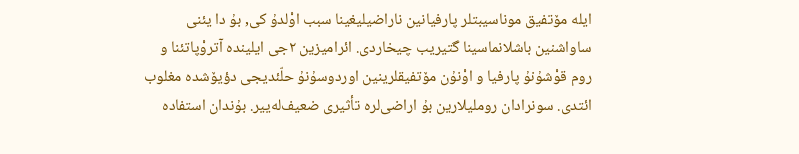ایله مۆتفیق موناسیبتلر پارفیانین ناراضیلیغینا سبب اوْلدۇ کی, بۇ دا یئنی ساواشنین باشلانماسینا گتیریب چیخاردی. ائرامیزین ۲جی ایلینده آتروْپاتئنا و روم قوْشۇنۇ پارفیا و اوْنۇن مۆتفیقلرینین اوردوسۇنۇ حلّئدیجی دؤیۆشده مغلوب ائتدی. سونرادان روملیلارین بۇ اراضی‌لره تأثیری ضعیف‌له‌ییر. بۇندان استفاده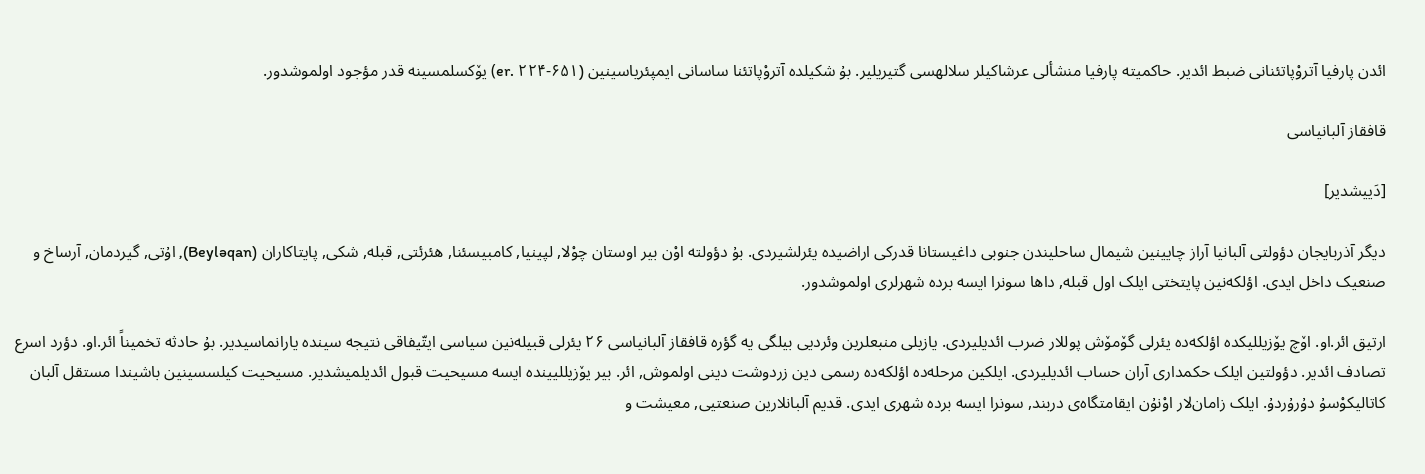ائدن پارفیا آتروْپاتئنانی ضبط ائدیر. حاکمیته پارفیا منشألی عرشاکیلر سلالهسی گتیریلیر. بۇ شکیلده آتروْپاتئنا ساسانی ایمپئریاسینین (er. ۲۲۴-۶۵۱) یۆکسلمسینه قدر مؤجود اولموشدور.

قافقاز آلبانیاسی

[دَییشدیر]

دیگر آذربایجان دؤولتی آلبانیا آراز چایینین شیمال ساحلیندن جنوبی داغیستانا قدرکی اراضیده یئرلشیردی. بۇ دؤولته اوْن بیر اوستان چوْلا, لپینیا, کامبیسئنا, هئرئتی, قبله, شکی, پایتاکاران (Beyləqan), اۇتی, گیردمان, آرساخ و صنعیک داخل ایدی. اؤلکه‌نین پایتختی ایلک اول قبله, داها سونرا ایسه برده شهرلری اولموشدور.

ارتیق ائر.او. اۆچ یۆزیللیکده اؤلکه‌ده یئرلی گۆمۆش پوللار ضرب ائدیلیردی. یازیلی منبعلرین وئردیی بیلگی یه گؤره قافقاز آلبانیاسی ۲۶ یئرلی قبیله‌نین سیاسی ایتّیفاقی نتیجه سینده یارانماسیدیر. بۇ حادثه تخمیناً ائر.او. دؤرد اسرع تصادف ائدیر. دؤولتین ایلک حکمداری آران حساب ائدیلیردی. ایلکین مرحله‌ده اؤلکه‌ده رسمی دین زردوشت دینی اولموش, ائر. بیر یۆزیللیینده ایسه مسیحیت قبول ائدیلمیشدیر. مسیحیت کیلسسینین باشیندا مستقل آلبان کاتالیکوْسۇ دۇرۇردۇ. ایلک زامان‌لار اوْنۇن ایقامتگاه‌ی دربند, سونرا ایسه برده شهری ایدی. قدیم آلبانلارین صنعتیی, معیشت و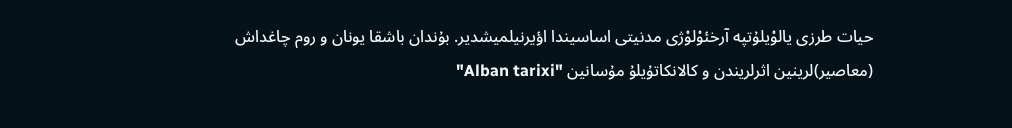حیات طرزی یالوْیلۇتپه آرخئوْلوْژی مدنیتی اساسیندا اؤیرنیلمیشدیر. بۇندان باشقا یونان و روم چاغداش (معاصیر)لرینین اثرلریندن و کالانکاتۇیلۇ مۇسانین "Alban tarixi"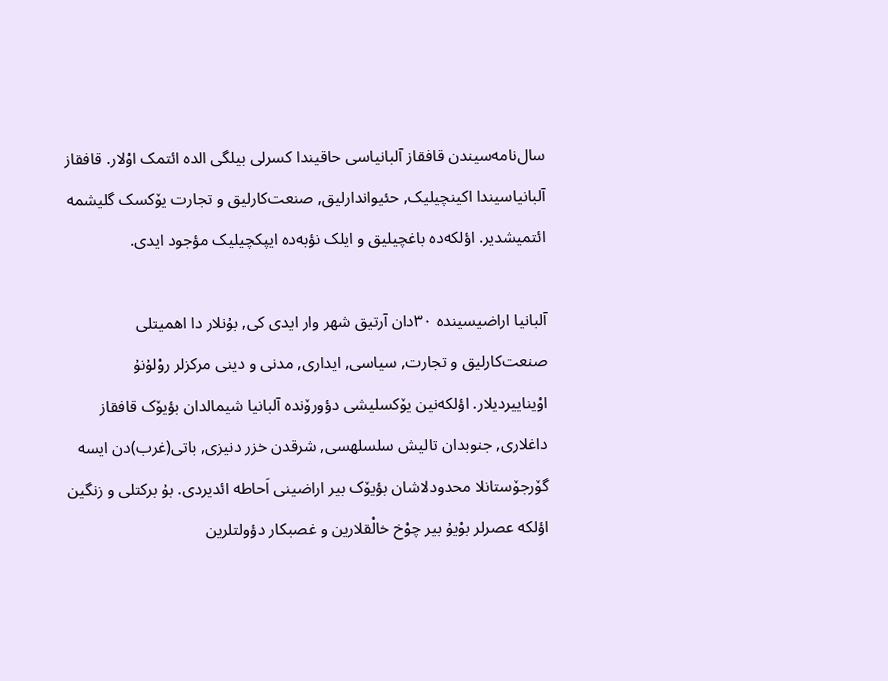سال‌نامه‌سیندن قافقاز آلبانیاسی حاقیندا کسرلی بیلگی الده ائتمک اوْلار. قافقاز آلبانیاسیندا اکینچیلیک, حئیواندارلیق, صنعت‌کارلیق و تجارت یۆکسک گلیشمه ائتمیشدیر. اؤلکه‌ده باغچیلیق و ایلک نؤبه‌ده ایپکچیلیک مؤجود ایدی.

آلبانیا اراضیسینده ۳۰دان آرتیق شهر وار ایدی کی, بۇنلار دا اهمیتلی صنعت‌کارلیق و تجارت, سیاسی, ایداری, مدنی و دینی مرکزلر روْلۇنۇ اوْیناییردیلار. اؤلکه‌نین یۆکسلیشی دؤورۆنده آلبانیا شیمالدان بؤیۆک قافقاز داغلاری, جنوبدان تالیش سلسلهسی, شرقدن خزر دنیزی, باتی(غرب)دن ایسه گۆرجۆستانلا محدودلاشان بؤیۆک بیر اراضینی اَحاطه ائدیردی. بۇ برکتلی و زنگین اؤلکه عصرلر بوْیۇ بیر چوْخ خالْقلارین و غصبکار دؤولتلرین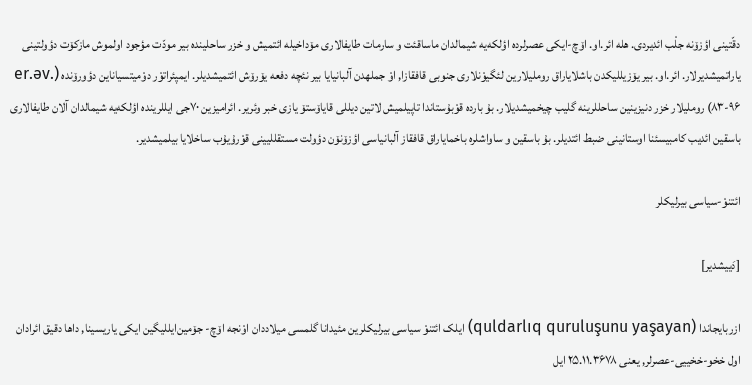دقّتینی اؤزۆنه جلْب ائدیردی. هله ائر.او. اۆچ-ایکی عصرلرده اؤلکه‌یه شیمالدان ماساقئت و سارمات طایفالاری مۆداخیله ائتمیش و خزر ساحلینده بیر مودّت مؤجود اولموش مازکۆت دؤولتینی یاراتمیشدیرلار. ائر.او. بیر یۆزیللیکدن باشلایاراق روملیلارین لئگیوْنلاری جنوبی قافقازا, اوْ جملهدن آلبانیایا بیر نئچه دفعه یۆرۆش ائتمیشدیلر. ایمپئراتوْر دوْمیتسیاناین دؤورۆنده (er.əv. ۸۳-۹۶) روملیلار خزر دنیزینین ساحللرینه گلیب چیخمیشدیلار. بۇ بارده قوْبۇستاندا تاپیلمیش لاتین دیللی قایاۆستۆ یازی خبر وئریر. ائرامیزین ۷۰جی ایللرینده اؤلکه‌یه شیمالدان آلان طایفالاری باسقین ائدیب کامبیسئنا اوستانینی ضبط ائتدیلر. بۇ باسقین و ساواشلره باخمایاراق قافقاز آلبانیاسی اؤزۆنۆن دؤولت مستقللیینی قوْرۇیۇب ساخلایا بیلمیشدیر.

ائتنوْ-سیاسی بیرلیکلر

[دَییشدیر]

ازربایجاندا (quldarlıq quruluşunu yaşayan) ایلک ائتنوْ سیاسی بیرلیکلرین مئیدانا گلمسی میلاددان اوْنجه اۆچ- جۆمین‌ایللیگین ایکی یاریسینا, داها دقیق ائرادان اول خخو-خخییی-عصرلر, یعنی ۲۵.۱۱.۳۶۷۸ ایل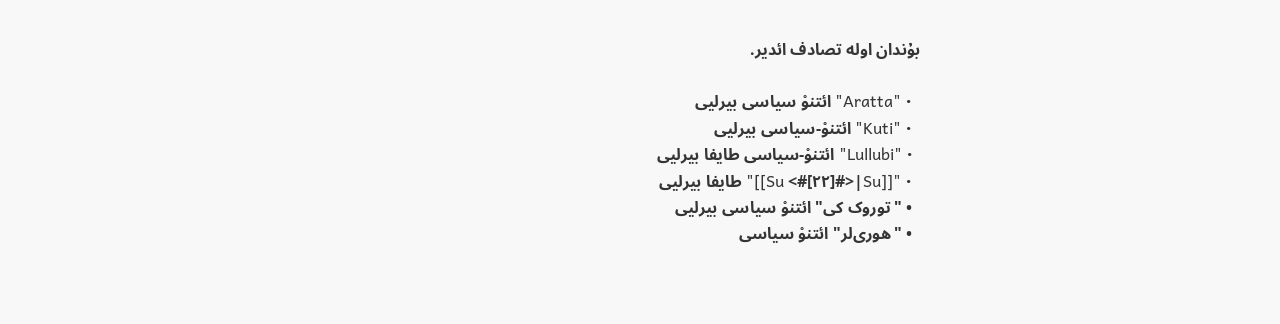بۇندان اوله تصادف ائدیر.

  • "Aratta" ائتنوْ سیاسی بیرلیی
  • "Kuti" ائتنوْ-سیاسی بیرلیی
  • "Lullubi" ائتنوْ-سیاسی طایفا بیرلیی
  • "[[Su <#[۲۲]#>|Su]]" طایفا بیرلیی
  • "توروک کی" ائتنوْ سیاسی بیرلیی
  • "هوری‌لر" ائتنوْ سیاسی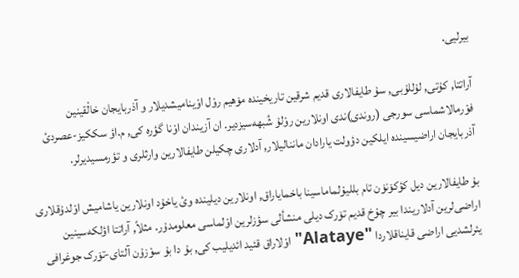بیرلیی.

آراتتا, کۇتی, لۇللۇبی, سۇ طایفالاری قدیم شرقین تاریخینده مۆهیم روْل اوْینامیشدیلار و آذربایجان خالْقینین فوْرمالاشماسی سورجی (روندی)ندی اونلارین روْلۇ شُبهه‌سیزدیر. ان آزیندان اوْنا گؤره کی, م.اؤ سککیز-عصردئ آذربایجان اراضیسینده ایلکین دؤولت یارادان ماننالیلار, آدلاری چکیلن طایفالارین وارثلری و تؤرمسیدیرلر.

بۇ طایفالارین دیل کؤکۆنۆن تام بللیوْلماماسینا باخمایاراق, اونلارین دیلینده وئ یاخۇد اونلارین یاشامیش اوْلدۇقلاری اراضی‌لرین آدلاریندا بیر چوْخ قدیم تۆرک دیلی منشألی سؤزلرین اوْلماسی معلومدۇر. مثلاً, آراتتا اؤلکه‌سینین یئرلشدیی اراضی قایناقلاردا "Alataye" اوْلاراق قئید ائدیلیب کی, بۇ دا بۇ سوْزۇن آلتای-تۆرک جوغرافی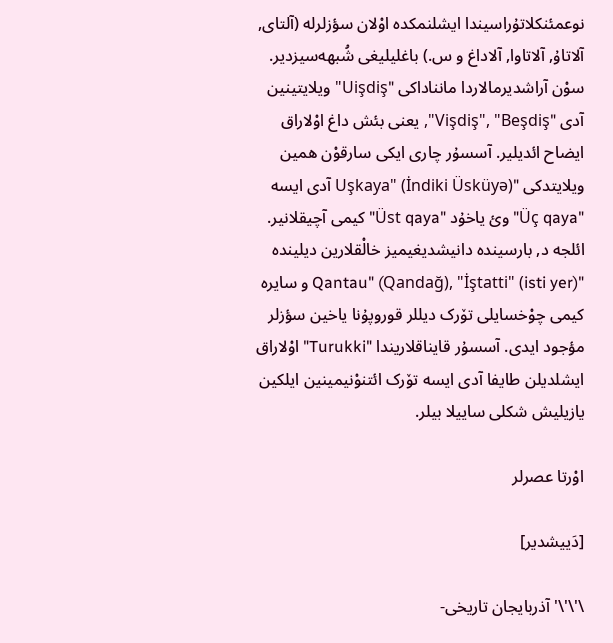نوعمئنکلاتۇراسیندا ایشلنمکده اوْلان سؤزلرله (آلتای, آلاتاۇ, آلاتاوا, آلاداغ و س.) باغلیلیغی شُبهه‌سیزدیر. سوْن آراشدیرمالاردا مانناداکی "Uişdiş" ویلایتینین آدی "Vişdiş", "Beşdiş", یعنی بئش داغ اوْلاراق ایضاح ائدیلیر. آسسۇر چاری ایکی سارقوْن همین ویلایتدکی "Uşkaya" (İndiki Üsküyə) آدی ایسه "Üç qaya" وئ یاخۇد "Üst qaya" کیمی آچیقلانیر. ائلجه د, بارسینده دانیشدیغیمیز خالْقلارین دیلینده "Qantau" (Qandağ), "İştatti" (isti yer) و سایره کیمی چوْخسایلی تۆرک دیللر قوروپۇنا یاخین سؤزلر مؤجود ایدی. آسسۇر قایناقلاریندا "Turukki" اوْلاراق ایشلدیلن طایفا آدی ایسه تۆرک ائتنوْنیمینین ایلکین یازیلیش شکلی ساییلا بیلر.

اوْرتا عصرلر

[دَییشدیر]

\'\'\'آذربایجان تاریخی-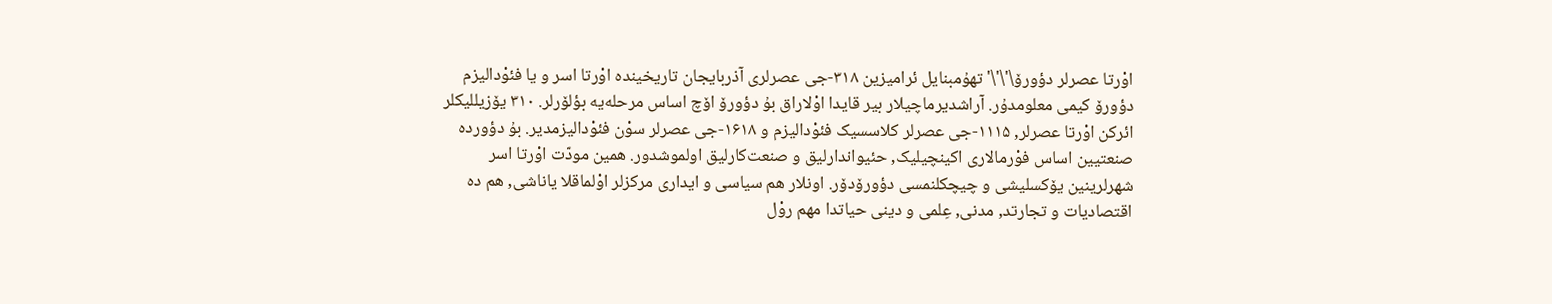اوْرتا عصرلر دؤورۆ\'\'\' تهۇمبنایل ئرامیزین ۳۱۸-جی عصرلری آذربایجان تاریخینده اوْرتا اسر و یا فئوْدالیزم دؤورۆ کیمی معلومدۇر. آراشدیرماچیلار بیر قایدا اوْلاراق بۇ دؤورۆ اۆچ اساس مرحله‌یه بؤلۆرلر. ۳۱۰ یۆزیللیکلر ائرکن اوْرتا عصرلر, ۱۱۱۵-جی عصرلر کلاسسیک فئوْدالیزم و ۱۶۱۸-جی عصرلر سوْن فئوْدالیزمدیر. بۇ دؤورده صنعتیین اساس فوْرمالاری اکینچیلیک, حئیواندارلیق و صنعت‌کارلیق اولموشدور. همین مودّت اوْرتا اسر شهرلرینین یۆکسلیشی و چیچکلنمسی دؤورۆدۆر. اونلار هم سیاسی و ایداری مرکزلر اوْلماقلا یاناشی, هم ده اقتصادیات و تجارتد, مدنی, عِلمی و دینی حیاتدا مهم روْل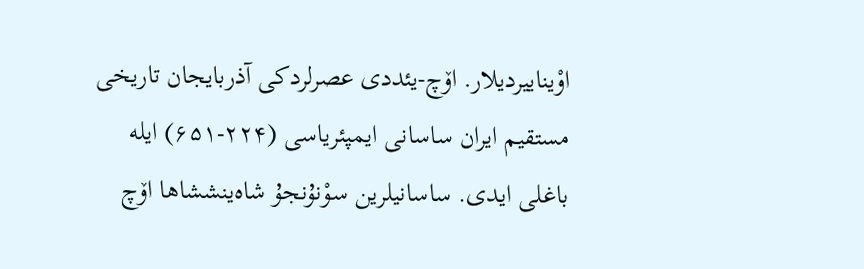اوْیناییردیلار. اۆچ-یئددی عصرلردکی آذربایجان تاریخی مستقیم ایران ساسانی ایمپئریاسی (۲۲۴-۶۵۱) ایله باغلی ایدی. ساسانیلرین سوْنۇنجۇ شاه‌ینششاها اۆچ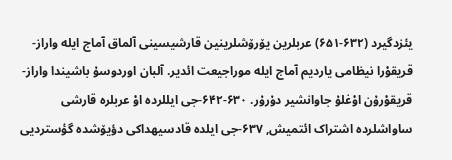یئزدگیرد (۶۳۲-۶۵۱) عربلرین یۆرۆشلرینین قارشیسینی آلماق آماج ایله واراز-قریقوْرا نیظامی یاردیم آماج ایله موراجیعت ائدیر. آلبان اوردوسۇ باشیندا واراز-قریقوْرۇن اوْغلۇ جاوانشیر دۇرۇر. ۶۳۰-۶۴۲-جی ایللرده اوْ عربلره قارشی ساواشلرده اشتراک ائتمیش, ۶۳۷-جی ایلده قادسیهداکی دؤیۆشده گؤستردیی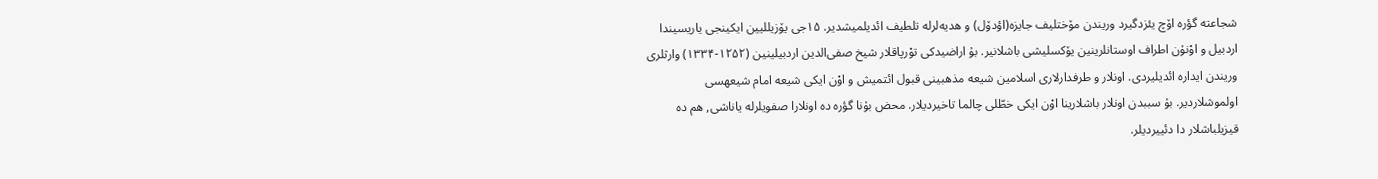شجاعته گؤره اۆچ یئزدگیرد وریندن مۆختلیف جایزه(اؤدۆل) و هدیه‌لرله تلطیف ائدیلمیشدیر. ۱۵جی یۆزیللیین ایکینجی یاریسیندا اردبیل و اوْنۇن اطراف اوستانلرینین یۆکسلیشی باشلانیر. بۇ اراضیدکی توْرپاقلار شیخ صفی‌الدین اردبیلینین (۱۲۵۲-۱۳۳۴) وارثلری وریندن ایداره ائدیلیردی. اونلار و طرفدارلاری اسلامین شیعه مذهبینی قبول ائتمیش و اوْن ایکی شیعه امام شیعهسی اولموشلاردیر. بۇ سببدن اونلار باشلارینا اوْن ایکی خطّلی چالما تاخیردیلار. محض بۇنا گؤره ده اونلارا صفویلرله یاناشی, هم ده قیزیلباشلار دا دئییردیلر.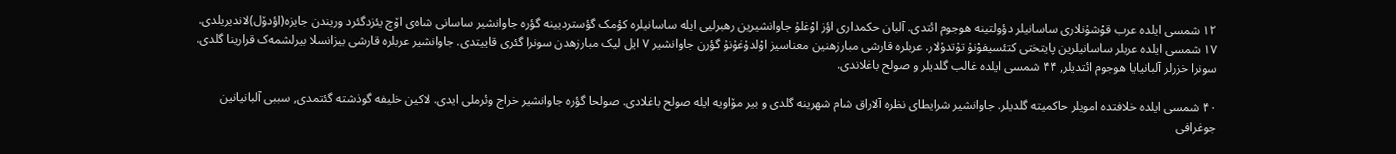۱۲ شمسی ایلده عرب قوْشۇنلاری ساسانیلر دؤولتینه هوجوم ائتدی. آلبان حکمداری اؤز اوْغلۇ جاوانشیرین رهبرلیی ایله ساسانیلره کؤمک گؤستردیینه گؤره جاوانشیر ساسانی شاه‌ی اۆچ یئزدگئرد وریندن جایزه(اؤدۆل)لاندیریلدی. ۱۷ شمسی ایلده عربلر ساسانیلرین پایتختی کتئسیفوْنۇ تۇتدۇلار. عربلره قارشی مبارزهنین معناسیز اوْلدۇغۇنۇ گؤرن جاوانشیر ۷ ایل لیک مبارزهدن سونرا گئری قاییتدی. جاوانشیر عربلره قارشی بیزانسلا بیرلشمه‌ک قرارینا گلدی. سونرا خزرلر آلبانیایا هوجوم ائتدیلر, ۴۴ شمسی ایلده غالب گلدیلر و صولح باغلاندی.

۴۰ شمسی ایلده خلافتده امویلر حاکمیته گلدیلر. جاوانشیر شرایطای نظره آلاراق شام شهرینه گلدی و بیر مۆاویه ایله صولح باغلادی. صولحا گؤره جاوانشیر خراج وئرملی ایدی. لاکین خلیفه گوذشته گئتمدی, سببی آلبانیانین جوغرافی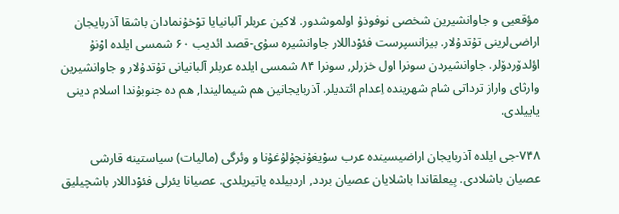مؤقعیی و جاوانشیرین شخصی نوفوذۇ اولموشدور. لاکین عربلر آلبانیایا توْخۇنمادان باشقا آذربایجان اراضی‌لرینی تۇتدۇلار. بیزانسپرست فئوْداللار جاوانشیره سۇی-قصد ائدیب ۶۰ شمسی ایلده اوْنۇ اؤلدۆردۆلر. جاوانشیردن سونرا اول خزرلر, سونرا ۸۴ شمسی ایلده عربلر آلبانیانی تۇتدۇلار و جاوانشیرین وارثای واراز ترداتی شام شهرینده اِعدام ائتدیلر. آذربایجانین هم شیمالیندا, هم ده جنوبۇندا اسلام دینی یاییلدی.

۷۴۸-جی ایلده آذربایجان اراضیسینده عرب سوْیغۇنچۇلۇغۇنا و وئرگی (مالیات) سیاستینه قارشی عصیان باشلادی. بِیعلقاندا باشلایان عصیان بردد, اردبیلده یاتیریلدی. عصیانا یئرلی فئوْداللار باشچیلیق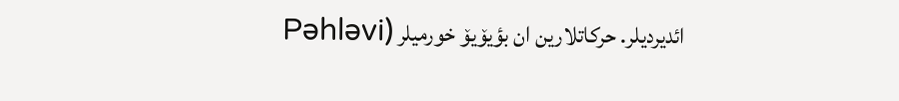ائدیردیلر. حرکاتلارین ان بؤیۆیۆ خورمیلر (Pəhləvi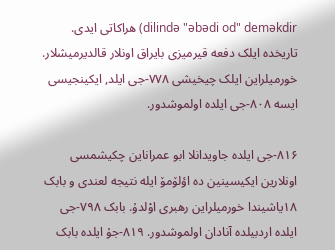dilində "əbədi od" deməkdir) هراکاتی ایدی. تاریخده ایلک دفعه قیرمیزی بایراق اونلار قالدیرمیشلار. خورمیلراین ایلک چیخیشی ۷۷۸-جی ایلد, ایکینجیسی ایسه ۸۰۸-جی ایلده اولموشدور.

۸۱۶-جی ایلده جاویدانلا ابو عمراناین چکیشمسی اونلارین ایکیسینین ده اؤلۆمۆ ایله نتیجه لعندی و بابک ۱۸یاشیندا خورمیلراین رهبری اوْلدۇ. بابک ۷۹۸-جی ایلده اردبیلده آنادان اولموشدور. ۸۱۹-جۇ ایلده بابک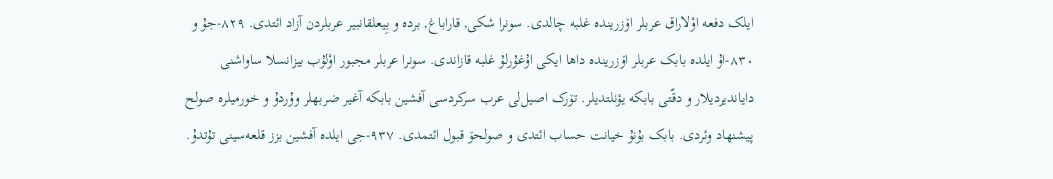ایلک دفعه اوْلاراق عربلر اۆزرینده غلبه چالدی. سونرا شکی, قاراباغ, برده و بِیعلقانبیر عربلردن آزاد ائتدی. ۸۲۹-جۇ و ۸۳۰-اۇ ایلده بابک عربلر اۆزرینده داها ایکی اۇغۇرلۇ غلبه قازاندی. سونرا عربلر مجبور اوْلۇب بیزانسلا ساواشنی دایاندیردیلار و دقّتی بابکه یؤنلتدیلر. تۆرک اصیل‌لی عرب سرکردسی آفشین بابکه آغیر ضربهلر وۇردۇ و خورمیلره صولح پیشنهاد وئردی. بابک بۇنۇ خیانت حساب ائتدی و صولحۆ قبول ائتمدی. ۹۳۷-جی ایلده آفشین بزز قلعه‌سینی تۇتدۇ.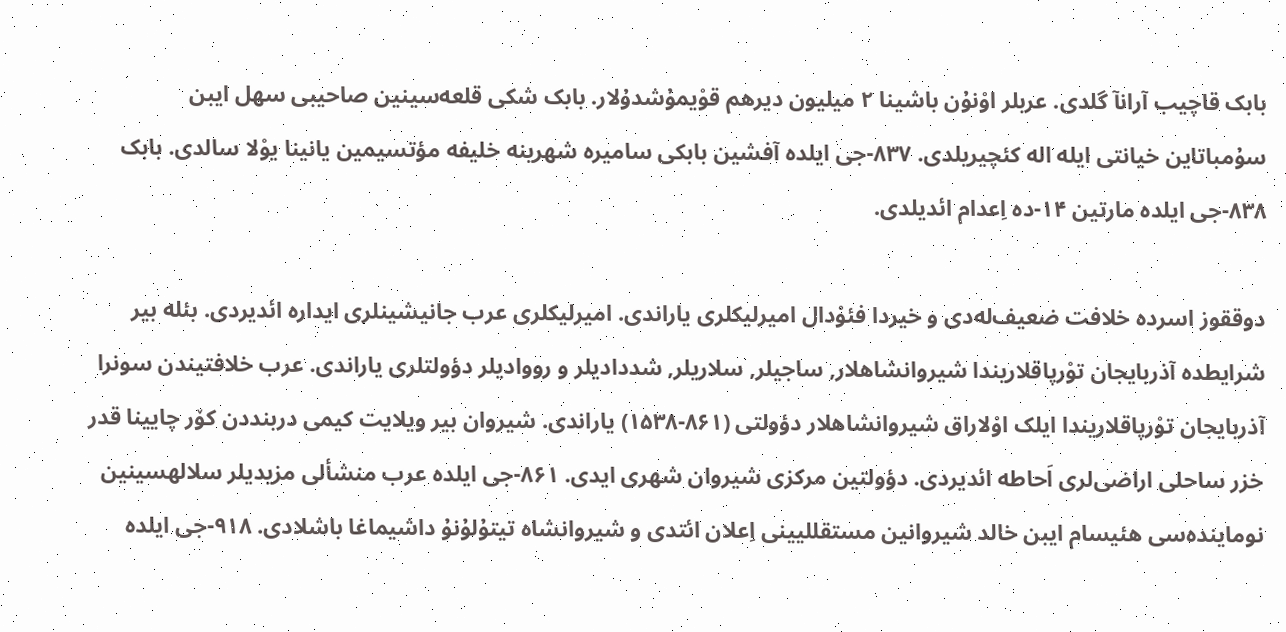بابک قاچیب آرانآ گلدی. عربلر اوْنۇن باشینا ۲ میلیون دیرهم قوْیمۇشدۇلار. بابک شکی قلعه‌سینین صاحیبی سهل ایبن سۇمباتاین خیانتی ایله اله کئچیریلدی. ۸۳۷-جی ایلده آفشین بابکی سامیره شهرینه خلیفه مؤتسیمین یانینا یوْلا سالدی. بابک ۸۳۸-جی ایلده مارتین ۱۴-ده اِعدام ائدیلدی.

دوققوز اسرده خلافت ضعیف‌له‌دی و خیردا فئوْدال امیرلیکلری یاراندی. امیرلیکلری عرب جانیشینلری ایداره ائدیردی. بئله بیر شرایطده آذربایجان توْرپاقلاریندا شیروانشاهلار, ساجیلر, سلاریلر, شددادیلر و رووادیلر دؤولتلری یاراندی. عرب خلافتیندن سونرا آذربایجان توْرپاقلاریندا ایلک اوْلاراق شیروانشاهلار دؤولتی (۸۶۱-۱۵۳۸) یاراندی. شیروان بیر ویلایت کیمی دربنددن کۆر چایینا قدر خزر ساحلی اراضی‌لری اَحاطه ائدیردی. دؤولتین مرکزی شیروان شهری ایدی. ۸۶۱-جی ایلده عرب منشألی مزیدیلر سلالهسینین نوماینده‌سی هئیسام ایبن خالد شیروانین مستقللیینی اِعلان ائتدی و شیروانشاه تیتۇلۇنۇ داشیماغا باشلادی. ۹۱۸-جی ایلده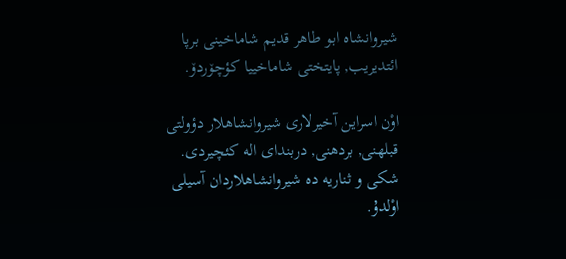شیروانشاه ابو طاهر قدیم شاماخینی برپا ائتدیریب, پایتختی شاماخییا کؤچۆردۆ.

اوْن اسراین آخیرلاری شیروانشاهلار دؤولتی قبلهنی, بردهنی, دربندای اله کئچیردی. شکی و ثناریه ده شیروانشاهلاردان آسیلی اوْلدۇ.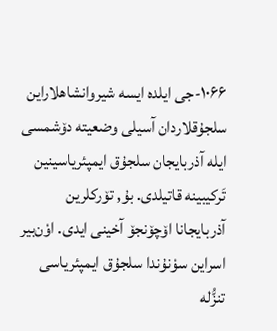۱۰۶۶-جی ایلده ایسه شیروانشاهلاراین سلجۇقلاردان آسیلی وضعیته دۆشمسی ایله آذربایجان سلجۇق ایمپئریاسینین تَرکیبینه قاتیلدی. بۇ, تۆرکلرین آذربایجانا اۆچۆنجۆ آخینی ایدی. اوْن‌بیر اسراین سوْنۇندا سلجۇق ایمپئریاسی تنزُّله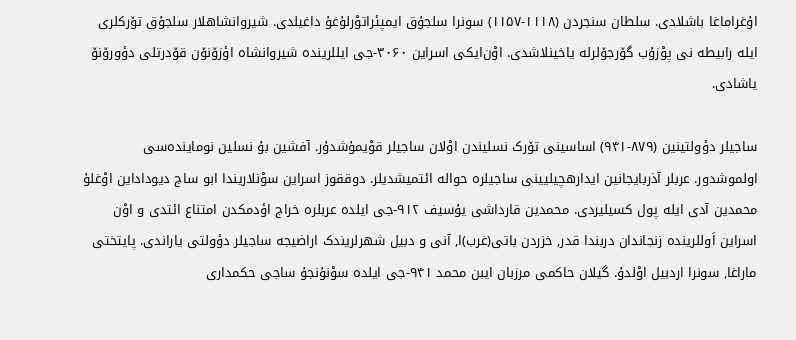اۇغراماغا باشلادی. سلطان سنجردن (۱۱۱۸-۱۱۵۷) سونرا سلجۇق ایمپئراتوْرلۇغۇ داغیلدی. شیروانشاهلار سلجۇق تۆرکلری ایله رابیطه نی پوْزۇب گۆرجۆلرله یاخینلاشدی. اوْن‌ایکی اسراین ۳۰۶۰-جی ایللرینده شیروانشاه اؤزۆنۆن قۆدرتلی دؤورۆنۆ یاشادی.

ساجیلر دؤولتینین (۸۷۹-۹۴۱) اساسینی تۆرک نسلیندن اوْلان ساجیلر قوْیمۇشدۇر. آفشین بۇ نسلین نوماینده‌سی اولموشدور. عربلر آذربایجانین ایدارهچیلیینی ساجیلره حواله ائتمیشدیلر. دوققوز اسراین سوْنلاریندا ابو ساج دیوداداین اوْغلۇ محمدین آدی ایله پول کسیلیردی. محمدین قارداشی یۇسیف ۹۱۲-جی ایلده عربلره خراج اؤدمکدن امتناع ائتدی و اوْن اسراین اَوللرینده زنجاندان دربندا قدر, خزردن باتی(غرب)ا, آنی و دبیل شهرلریندک اراضیجه ساجیلر دؤولتی یاراندی. پایتختی ماراغا, سونرا اردبیل اوْلدۇ. گیلان حاکمی مرزبان ایبن محمد ۹۴۱-جی ایلده سوْنۇنجۇ ساجی حکمداری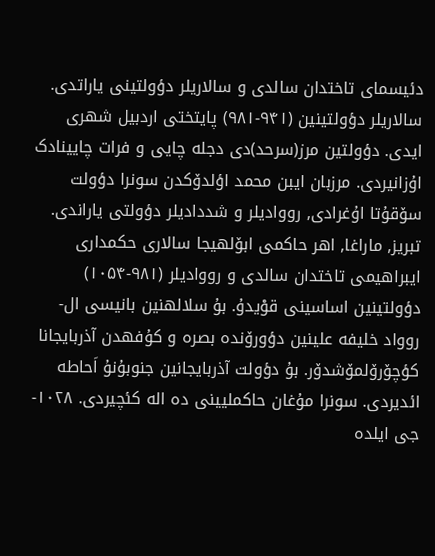دئیسمای تاختدان سالدی و سالاریلر دؤولتینی یاراتدی. سالاریلر دؤولتینین (۹۴۱-۹۸۱) پایتختی اردبیل شهری ایدی. دؤولتین مرز(سرحد)دی دجله چایی و فرات چایینادک اۇزانیردی. مرزبان ایبن محمد اؤلدۆکدن سونرا دؤولت سۆقۇتا اۇغرادی, رووادیلر و شددادیلر دؤولتی یاراندی. تبریز, ماراغا, اهر حاکمی ابۆلهیجا سالاری حکمداری ایبراهیمی تاختدان سالدی و رووادیلر (۹۸۱-۱۰۵۴) دؤولتینین اساسینی قوْیدۇ. بۇ سلالهنین بانیسی ال-روواد خلیفه علینین دؤورۆنده بصره و کۇفهدن آذربایجانا کؤچۆرۆلمۆشدۆر. بۇ دؤولت آذربایجانین جنوبۇنۇ اَحاطه ائدیردی. سونرا مۇغان حاکملیینی ده اله کئچیردی. ۱۰۲۸-جی ایلده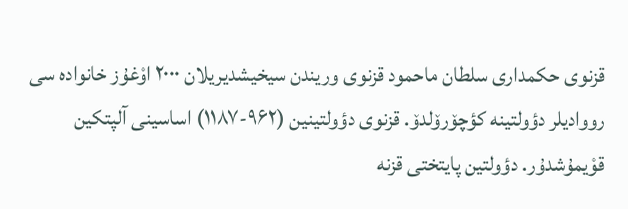قزنوی حکمداری سلطان ماحمود قزنوی وریندن سیخیشدیریلان ۲۰۰۰ اوْغۇز خانواده سی رووادیلر دؤولتینه کؤچۆرۆلدۆ. قزنوی دؤولتینین (۹۶۲-۱۱۸۷) اساسینی آلپتکین قوْیمۇشدۇر. دؤولتین پایتختی قزنه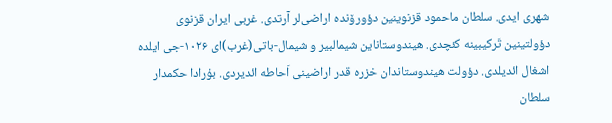شهری ایدی. سلطان ماحمود قزنوینین دؤورۆنده اراضی‌لر آرتدی. غربی ایران قزنوی دؤولتینین تَرکیبینه کئچدی. هیندوستاناین شیمالبیر و شیمال-باتی(غرب)ای ۱۰۲۶-جی ایلده اشغال ائدیلدی. دؤولت هیندوستاندان خزره قدر اراضینی اَحاطه ائدیردی. بۇرادا حکمدار سلطان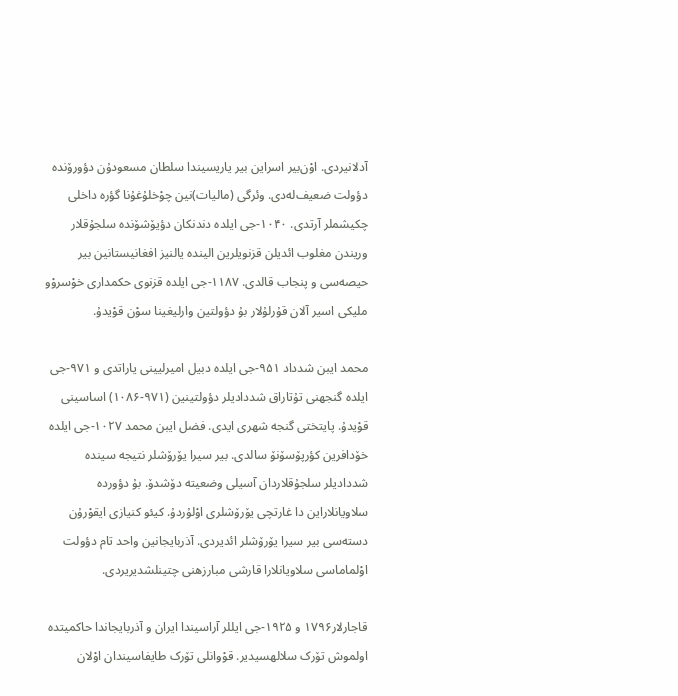آدلانیردی. اوْن‌بیر اسراین بیر یاریسیندا سلطان مسعودۇن دؤورۆنده دؤولت ضعیف‌له‌دی. وئرگی (مالیات)نین چوْخلۇغۇنا گؤره داخلی چکیشملر آرتدی. ۱۰۴۰-جی ایلده دندنکان دؤیۆشۆنده سلجۇقلار وریندن مغلوب ائدیلن قزنویلرین الینده یالنیز افغانیستانین بیر حیصه‌سی و پنجاب قالدی. ۱۱۸۷-جی ایلده قزنوی حکمداری خوْسروْو ملیکی اسیر آلان قۇرلۇلار بۇ دؤولتین وارلیغینا سوْن قوْیدۇ.

محمد ایبن شدداد ۹۵۱-جی ایلده دبیل امیرلیینی یاراتدی و ۹۷۱-جی ایلده گنجهنی تۇتاراق شددادیلر دؤولتینین (۹۷۱-۱۰۸۶) اساسینی قوْیدۇ. پایتختی گنجه شهری ایدی. فضل ایبن محمد ۱۰۲۷-جی ایلده خۆدافرین کؤرپۆسۆنۆ سالدی. بیر سیرا یۆرۆشلر نتیجه سینده شددادیلر سلجۇقلاردان آسیلی وضعیته دۆشدۆ. بۇ دؤورده سلاویانلاراین دا غارتچی یۆرۆشلری اوْلۇردۇ. کیئو کنیازی ایقوْرۇن دسته‌سی بیر سیرا یۆرۆشلر ائدیردی. آذربایجانین واحد تام دؤولت اوْلماماسی سلاویانلارا قارشی مبارزهنی چتینلشدیریردی.

قاجارلار۱۷۹۶ و ۱۹۲۵-جی ایللر آراسیندا ایران و آذربایجاندا حاکمیتده اولموش تۆرک سلالهسیدیر. قوْوانلی تۆرک طایفاسیندان اوْلان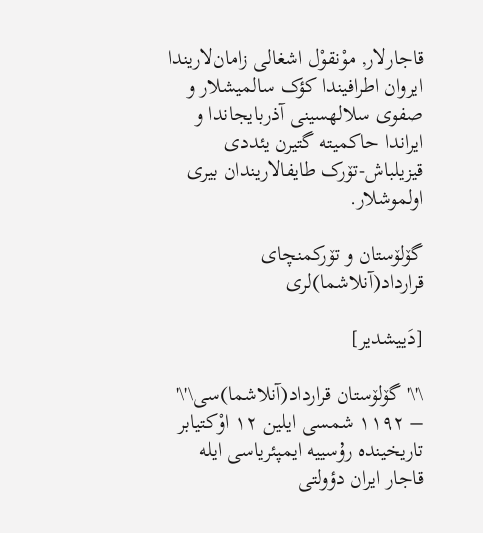قاجارلار, موْنقوْل اشغالی زامان‌لاریندا ایروان اطرافیندا کؤک سالمیشلار و صفوی سلالهسینی آذربایجاندا و ایراندا حاکمیته گتیرن یئددی قیزیلباش-تۆرک طایفالاریندان بیری اولموشلار.

گۆلۆستان و تۆرکمنچای قرارداد(آنلاشما)لری

[دَییشدیر]

\'\'گۆلۆستان قرارداد(آنلاشما)سی\'\' – ۱۱۹۲ شمسی ایلین ۱۲ اوْکتیابر تاریخینده رۇسییه ایمپئریاسی ایله قاجار ایران دؤولتی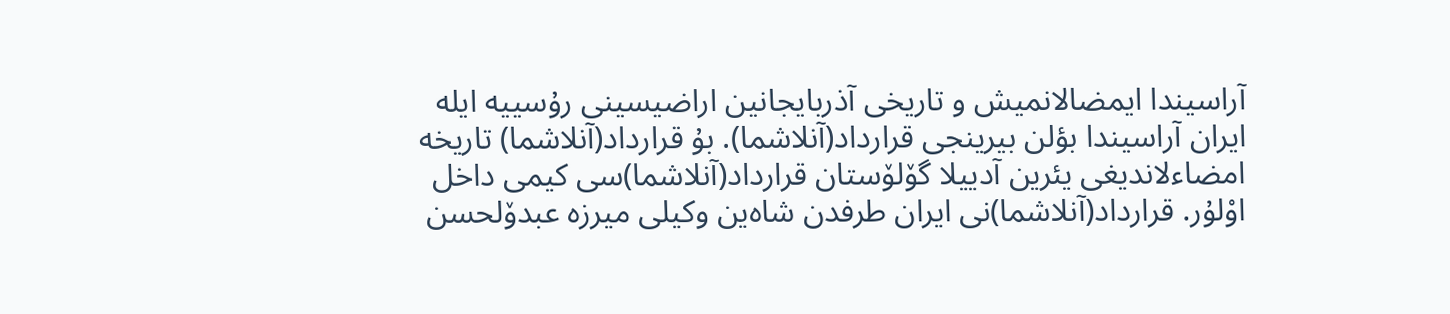آراسیندا ایمضالانمیش و تاریخی آذربایجانین اراضیسینی رۇسییه ایله ایران آراسیندا بؤلن بیرینجی قرارداد(آنلاشما). بۇ قرارداد(آنلاشما) تاریخه امضاءلاندیغی یئرین آدییلا گۆلۆستان قرارداد(آنلاشما)سی کیمی داخل اوْلۇر. قرارداد(آنلاشما)نی ایران طرفدن شاه‌ین وکیلی میرزه عبدۆلحسن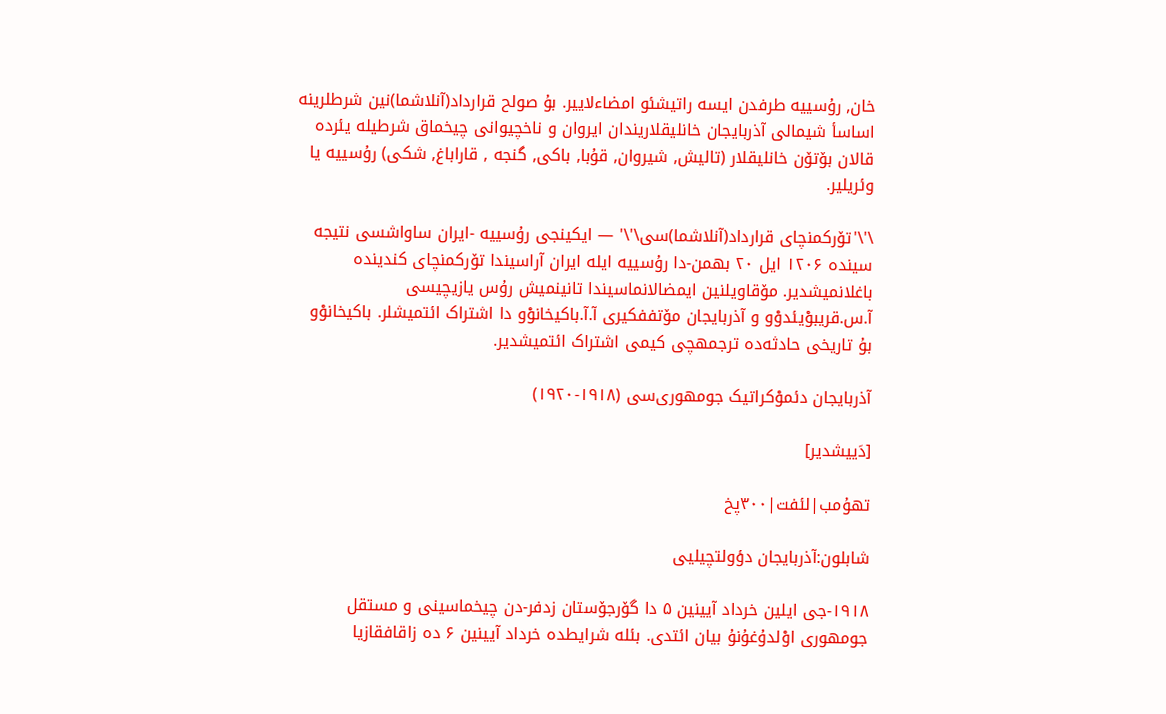خان, رۇسییه طرفدن ایسه راتیشئو امضاءلاییر. بۇ صولح قرارداد(آنلاشما)نین شرطلرینه اساسأ شیمالی آذربایجان خانلیقلاریندان ایروان و ناخچیوانی چیخماق شرطیله یئرده قالان بۆتۆن خانلیقلار (تالیش, شیروان, قۇبا, باکی, گنجه , قاراباغ, شکی) رۇسییه یا وئریلیر.

\'\'تۆرکمنچای قرارداد(آنلاشما)سی\'\' — ایکینجی رۇسییه -ایران ساواشسی نتیجه سینده ۱۲۰۶ ایل ۲۰ بهمن-دا رۇسییه ایله ایران آراسیندا تۆرکمنچای کندینده باغلانمیشدیر. مۆقاویلنین ایمضالانماسیندا تانینمیش رۇس یازیچیسی آ.س.قریبوْیئدوْو و آذربایجان مۆتففکیری آ.آ.باکیخانوْو دا اشتراک ائتمیشلر. باکیخانوْو بۇ تاریخی حادثه‌ده ترجمهچی کیمی اشتراک ائتمیشدیر.

آذربایجان دئموْکراتیک جومهوری‌سی (۱۹۱۸-۱۹۲۰)

[دَییشدیر]

تهۇمب|لئفت|۳۰۰پخ

شابلون:آذربایجان دؤولتچیلیی

۱۹۱۸-جی ایلین خرداد آیینین ۵ دا گۆرجۆستان زدفر-دن چیخماسینی و مستقل جومهوری اوْلدۇغۇنۇ بیان ائتدی. بئله شرایطده خرداد آیینین ۶ ده زاقافقازیا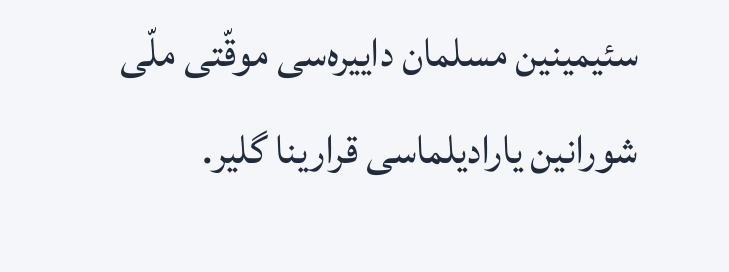سئیمینین مسلمان داییره‌سی موقّتی ملّی شورانین یارادیلماسی قرارینا گلیر.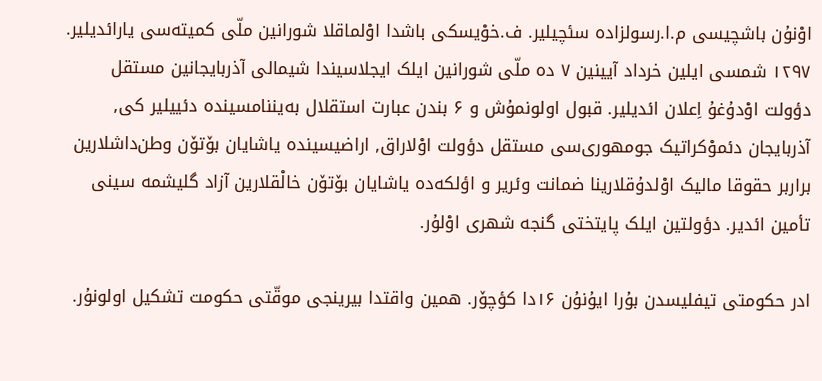اوْنۇن باشچیسی م.ا.رسولزاده سئچیلیر. ف.خوْیسکی باشدا اوْلماقلا شورانین ملّی کمیته‌سی یارائدیلیر. ۱۲۹۷ شمسی ایلین خرداد آیینین ۷ ده ملّی شورانین ایلک ایجلاسیندا شیمالی آذربایجانین مستقل دؤولت اوْدۇغۇ اِعلان ائدیلیر. قبول اولونمۇش و ۶ بندن عبارت استقلال به‌یننامسینده دئییلیر کی, آذربایجان دئموْکراتیک جومهوری‌سی مستقل دؤولت اوْلاراق, اراضیسینده یاشایان بۆتۆن وطن‌داشلارین براربر حقوقا مالیک اوْلدۇقلارینا ضمانت وئریر و اؤلکه‌ده یاشایان بۆتۆن خالْقلارین آزاد گلیشمه سینی تأمین ائدیر. دؤولتین ایلک پایتختی گنجه شهری اوْلۇر.

ادر حکومتی تیفلیسدن بۇرا ایۇنۇن ۱۶دا کؤچۆر. همین واقتدا بیرینجی موقّتی حکومت تشکیل اولونۇر.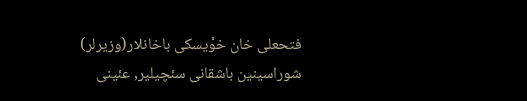فتحعلی خان خوْیسکی باخانلار(وزیرلر) شوراسینین باشقانی سئچیلیر, عئینی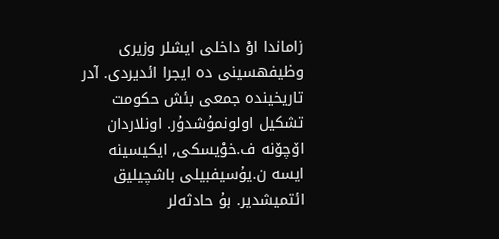زاماندا اوْ داخلی ایشلر وزیری وظیفهسینی ده ایجرا ائدیردی. آدر تاریخینده جمعی بئش حکومت تشکیل اولونمۇشدۇر. اونلاردان اۆچۆنه ف.خوْیسکی, ایکیسینه ایسه ن.یۇسیفبیلی باشچیلیق ائتمیشدیر. بۇ حادثه‌لر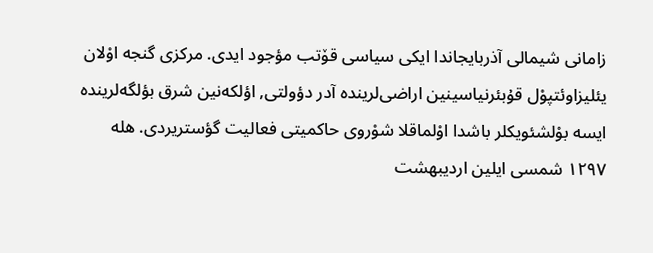زامانی شیمالی آذربایجاندا ایکی سیاسی قۆتب مؤجود ایدی. مرکزی گنجه اوْلان یئلیزاوئتپوْل قۇبئرنیاسینین اراضی‌لرینده آدر دؤولتی, اؤلکه‌نین شرق بؤلگه‌لرینده ایسه بوْلشئویکلر باشدا اوْلماقلا شوْروی حاکمیتی فعالیت گؤستریردی. هله ۱۲۹۷ شمسی ایلین اردیبهشت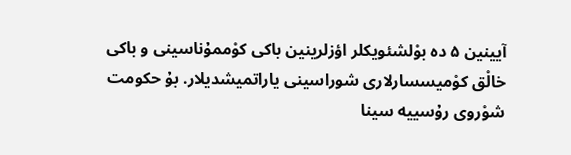آیینین ۵ ده بوْلشئویکلر اؤزلرینین باکی کوْممۇناسینی و باکی خالْق کوْمیسسارلاری شوراسینی یاراتمیشدیلار. بۇ حکومت شوْروی رۇسییه سینا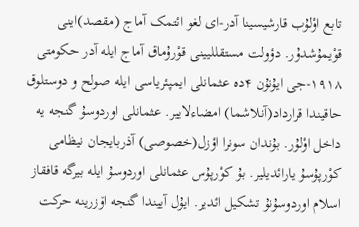تابع اوْلۇب قارشیسینا آدر-ای لغو ائتمک آماج (مقصد)اینی قوْیمۇشدۇر. دؤولت مستقللیینی قوْرۇماق آماج ایله آدر حکومتی ۱۹۱۸-جی ایۇنۇن ۴ده عثمانلی ایمپئریاسی ایله صولح و دوستلوق حاقیندا قرارداد(آنلاشما) امضاءلاییر. عثمانلی اوردوسۇ گنجه یه داخل اوْلۇر. بۇندان سونرا اؤزل(خصوصی) آذربایجان نیظامی کوْرپۇسۇ یارائدیلیر. بۇ کوْرپۇس عثمانلی اوردوسۇ ایله بیرگه قافقاز اسلام اوردوسۇنۇ تشکیل ائدیر. ایۇل آییندا گنجه اۆزرینه حرکت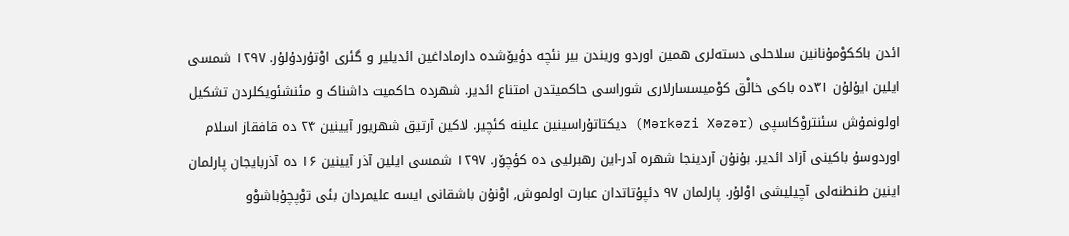ائدن باککوْمۇنانین سلاحلی دسته‌لری همین اوردو وریندن بیر نئچه دؤیۆشده دارماداغین ائدیلیر و گئری اوْتۇردۇلۇر. ۱۲۹۷ شمسی ایلین ایۇلۇن ۳۱ده باکی خالْق کوْمیسسارلاری شوراسی حاکمیتدن امتناع ائدیر. شهرده حاکمیت داشناک و مئنشئویکلردن تشکیل اولونمۇش سئنتروْکاسپی (Mərkəzi Xəzər) دیکتاتۇراسینین علینه کئچیر. لاکین آرتیق شهریور آیینین ۲۴ ده قافقاز اسلام اوردوسۇ باکینی آزاد ائدیر. بۇنۇن آردینجا شهره آدر-این رهبرلیی ده کؤچۆر. ۱۲۹۷ شمسی ایلین آذر آیینین ۱۶ ده آذربایجان پارلمان اینین طنطنه‌لی آچیلیشی اوْلۇر. پارلمان ۹۷ دئپۇتاتدان عبارت اولموش, اوْنۇن باشقانی ایسه علیمردان بئی توْپچۇباشوْو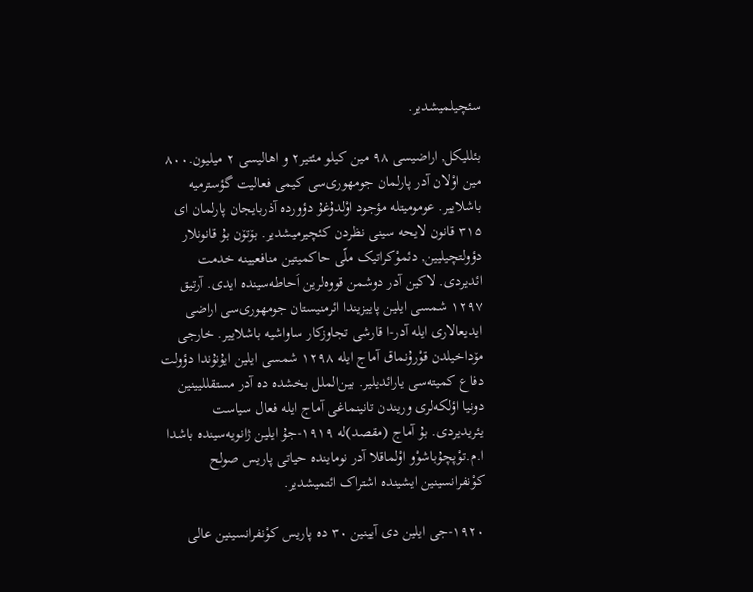سئچیلمیشدیر.

بئللیکل, اراضیسی ۹۸ مین کیلو مئتیر۲ و اهالیسی ۲ میلیون.۸۰۰ مین اوْلان آدر پارلمان جومهوری‌سی کیمی فعالیت گؤسترمیه باشلاییر. عومومیتله مؤجود اوْلدۇغۇ دؤورده آذربایجان پارلمان ای ۳۱۵ قانون لایحه سینی نظردن کئچیرمیشدیر. بۆتۆن بۇ قانونلار دؤولتچیلیین, دئموْکراتیک ملّی حاکمیتین منافعیینه خدمت ائدیردی. لاکین آدر دوشمن قووه‌لرین اَحاطه‌سینده ایدی. آرتیق ۱۲۹۷ شمسی ایلین پاییزیندا ائرمنیستان جومهوری‌سی اراضی ایدیعالاری ایله آدر-ا قارشی تجاوزکار ساواشیه باشلاییر. خارجی مۆداخیلدن قوْرۇنماق آماج ایله ۱۲۹۸ شمسی ایلین ایۇنۇندا دؤولت دفاع کمیته‌سی یارائدیلیر. بین‌الملل بخشده ده آدر مستقللیینین دونیا اؤلکه‌لری وریندن تانینماغی آماج ایله فعال سیاست یئریدیردی. بۇ آماج (مقصد)له ۱۹۱۹-جۇ ایلین ژانویه‌سینده باشدا ا.م.توْپچۇباشوْو اوْلماقلا آدر نوماینده حیاتی پاریس صولح کوْنفرانسینین ایشینده اشتراک ائتمیشدیر.

۱۹۲۰-جی ایلین دی آیینین ۳۰ ده پاریس کوْنفرانسینین عالی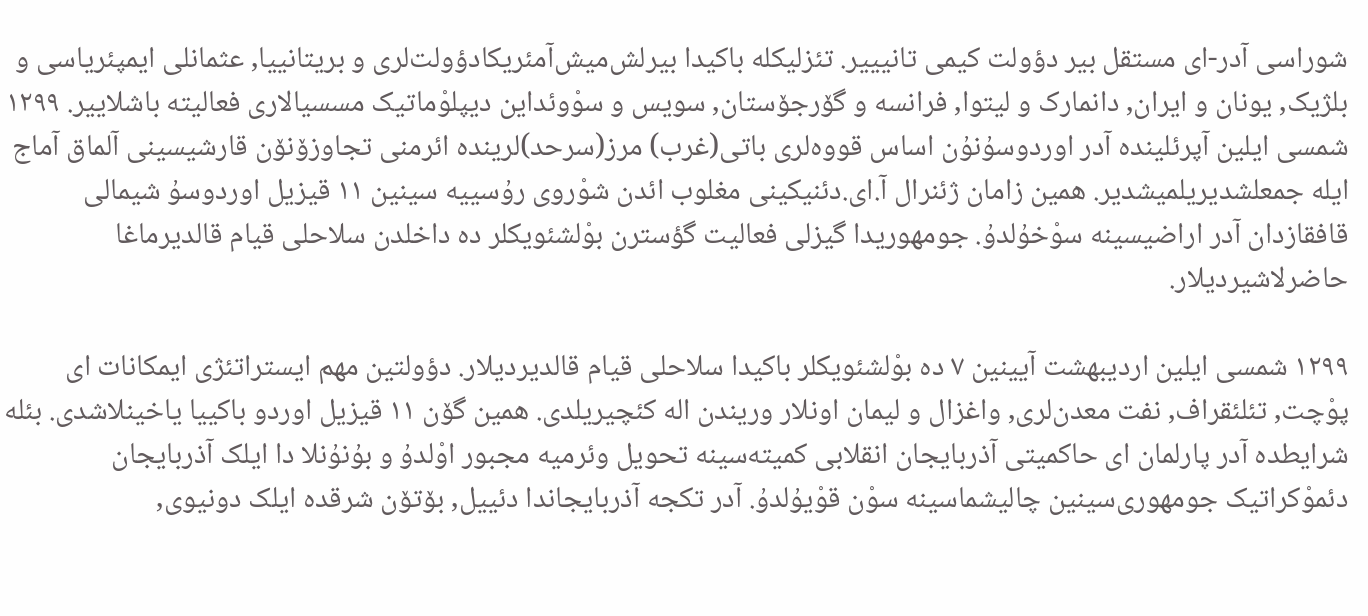شوراسی آدر-ای مستقل بیر دؤولت کیمی تانیییر. تئزلیکله باکیدا بیرلش‌میش‌آمئریکادؤولت‌لری و بریتانییا, عثمانلی ایمپئریاسی و بلژیک, یونان و ایران, دانمارک و لیتوا, فرانسه و گۆرجۆستان, سویس و سوْوئداین دیپلوْماتیک مسسیالاری فعالیته باشلاییر. ۱۲۹۹ شمسی ایلین آپرئلینده آدر اوردوسۇنۇن اساس قووه‌لری باتی(غرب) مرز(سرحد)لرینده ائرمنی تجاوزۆنۆن قارشیسینی آلماق آماج ایله جمعلشدیریلمیشدیر. همین زامان ژئنرال آ.ای.دئنیکینی مغلوب ائدن شوْروی رۇسییه سینین ۱۱ قیزیل اوردوسۇ شیمالی قافقازدان آدر اراضیسینه سوْخۇلدۇ. جومهوریدا گیزلی فعالیت گؤسترن بوْلشئویکلر ده داخلدن سلاحلی قیام قالدیرماغا حاضرلاشیردیلار.

۱۲۹۹ شمسی ایلین اردیبهشت آیینین ۷ ده بوْلشئویکلر باکیدا سلاحلی قیام قالدیردیلار. دؤولتین مهم ایستراتئژی ایمکانات ای پوْچت, تئلئقراف, نفت معدن‌لری, واغزال و لیمان اونلار وریندن اله کئچیریلدی. همین گۆن ۱۱ قیزیل اوردو باکییا یاخینلاشدی. بئله شرایطده آدر پارلمان ای حاکمیتی آذربایجان انقلابی کمیته‌سینه تحویل وئرمیه مجبور اوْلدۇ و بۇنۇنلا دا ایلک آذربایجان دئموْکراتیک جومهوری‌سینین چالیشماسینه سوْن قوْیۇلدۇ. آدر تکجه آذربایجاندا دئییل, بۆتۆن شرقده ایلک دونیوی,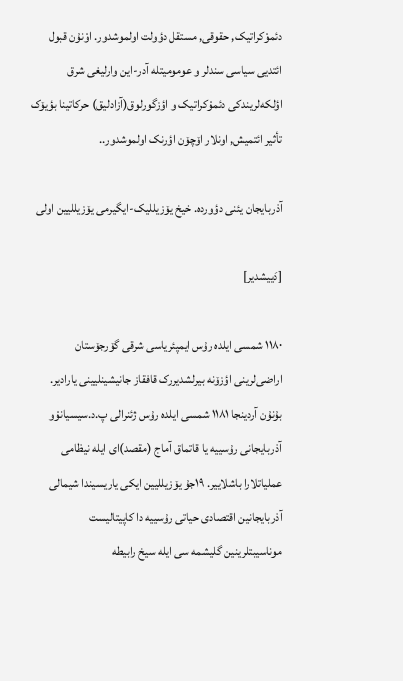دئموْکراتیک, حقوقی, مستقل دؤولت اولموشدور. اوْنۇن قبول ائتدیی سیاسی سندلر و عومومیتله آدر-این وارلیغی شرق اؤلکه‌لریندکی دئموْکراتیک و اؤزگورلوق(آزادلیق) حرکاتینا بؤیۆک تأثیر ائتمیش, اونلار اۆچۆن اؤرنک اولموشدور..

آذربایجان یئنی دؤورده. خیخ یۆزیللیک-ایگیرمی یۆزیللیین اولی

[دَییشدیر]

۱۱۸۰ شمسی ایلده رۇس ایمپئریاسی شرقی گۆرجۆستان اراضی‌لرینی اؤزۆنه بیرلشدیررک قافقاز جانیشینلیینی یارادیر. بۇنۇن آردینجا ۱۱۸۱ شمسی ایلده رۇس ژئنرالی پ.د.سیسیانوْو آذربایجانی رۇسییه یا قاتماق آماج (مقصد)ای ایله نیظامی عملیاتلارا باشلاییر. ۱۹جۇ یۆزیللیین ایکی یاریسیندا شیمالی آذربایجانین اقتصادی حیاتی رۇسییه دا کاپیتالیست موناسیبتلرینین گلیشمه سی ایله سیخ رابیطه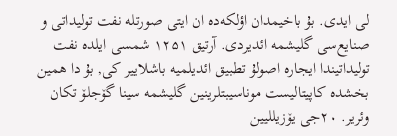لی ایدی. بۇ باخیمدان اؤلکه‌ده ان ایتی صورتله نفت تولیداتی و صنایع‌سی گلیشمه ائدیردی. آرتیق ۱۲۵۱ شمسی ایلده نفت تولیداتیندا ایجاره اصولۇ تطبیق ائدیلمیه باشلاییر کی, بۇ دا همین بخشده کاپیتالیست موناسیبتلرینین گلیشمه سینا گۆجلۆ تکان وئریر. ۲۰جی یۆزیللیین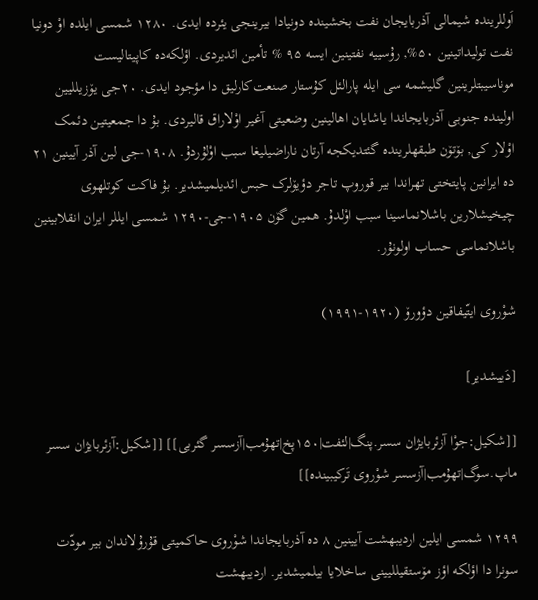اَوللرینده شیمالی آذربایجان نفت بخشینده دونیادا بیرینجی یئرده ایدی. ۱۲۸۰ شمسی ایلده اوْ دونیا نفت تولیداتینین ۵۰%, رۇسییه نفتینین ایسه ۹۵ % تأمین ائدیردی. اؤلکه‌ده کاپیتالیست موناسیبتلرینین گلیشمه سی ایله پارالئل کۇستار صنعت‌کارلیق دا مؤجود ایدی. ۲۰جی یۆزیللیین اولینده جنوبی آذربایجاندا یاشایان اهالینین وضعیتی آغیر اوْلاراق قالیردی. بۇ دا جمعیتین دئمک اوْلار کی, بۆتۆن طبقهلرینده گئتدیکجه آرتان ناراضیلیغا سبب اوْلۇردۇ. ۱۹۰۸-جی لین آذر آیینین ۲۱ ده ایرانین پایتختی تهراندا بیر قوروپ تاجر دؤیۆلرک حبس ائدیلمیشدیر. بۇ فاکت کوتلهوی چیخیشلارین باشلانماسینا سبب اوْلدۇ. همین گۆن ۱۹۰۵-جی-۱۲۹۰ شمسی ایللر ایران انقلابینین باشلانماسی حساب اولونۇر.

شوْروی ایتّیفاقین دؤورۆ (۱۹۲۰-۱۹۹۱)

[دَییشدیر]

[[شکیل:جوْا آزئربایژان سسر.پنگ|لئفت|۱۵۰پخ|تهۇمب|آزسسر گئربی]] [[شکیل:آزئربایژان سسر ماپ.سوگ|تهۇمب|آزسسر شوْروی تَرکیبینده]]

۱۲۹۹ شمسی ایلین اردیبهشت آیینین ۸ ده آذربایجاندا شوْروی حاکمیتی قۇرۇلاندان بیر مودّت سونرا دا اؤلکه اؤز مۆستقیللیینی ساخلایا بیلمیشدیر. اردیبهشت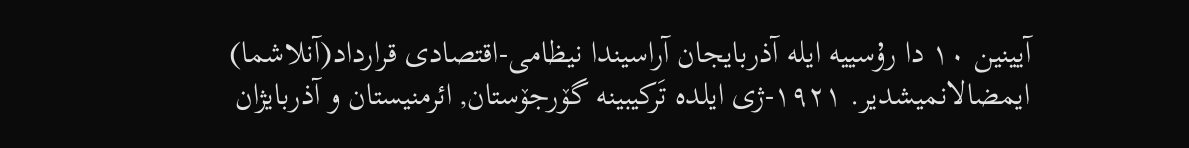آیینین ۱۰ دا رۇسییه ایله آذربایجان آراسیندا نیظامی-اقتصادی قرارداد(آنلاشما) ایمضالانمیشدیر. ۱۹۲۱-ژی ایلده تَرکیبینه گۆرجۆستان, ائرمنیستان و آذربایژان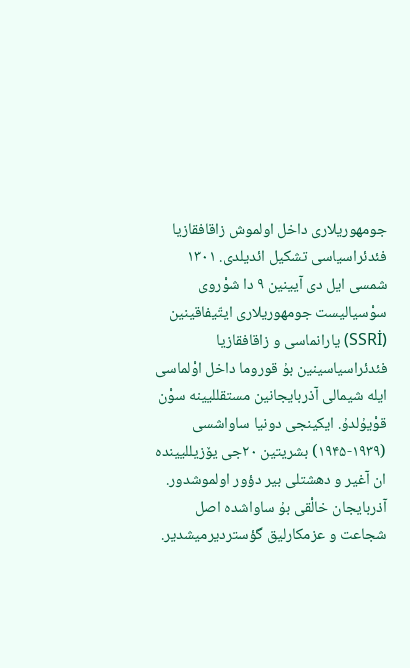جومهوریلاری داخل اولموش زاقافقازیا فئدئراسیاسی تشکیل ائدیلدی. ۱۳۰۱ شمسی ایل دی آیینین ۹ دا شوْروی سوْسیالیست جومهوریلاری ایتّیفاقینین (SSRİ) یارانماسی و زاقافقازیا فئدئراسیاسینین بۇ قوروما داخل اوْلماسی ایله شیمالی آذربایجانین مستقللیینه سوْن قوْیۇلدۇ. ایکینجی دونیا ساواشسی (۱۹۳۹-۱۹۴۵) بشریتین ۲۰جی یۆزیللیینده ان آغیر و دهشتلی بیر دؤور اولموشدور. آذربایجان خالْقی بۇ ساواشده اصل شجاعت و عزمکارلیق گؤستردیرمیشدیر.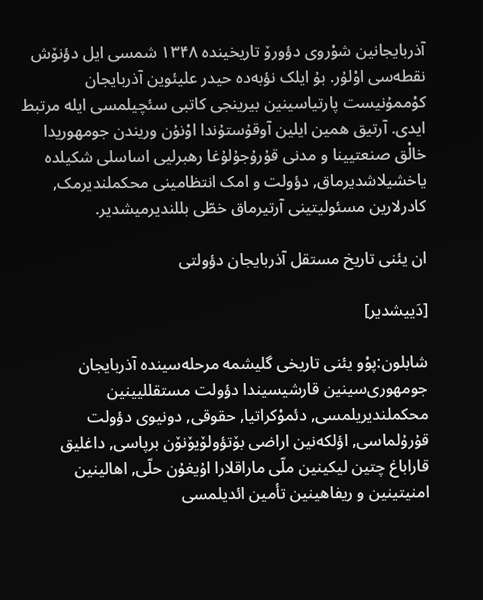آذربایجانین شوْروی دؤورۆ تاریخینده ۱۳۴۸ شمسی ایل دؤنۆش نقطه‌سی اوْلۇر. بۇ ایلک نؤبه‌ده حیدر علیئوین آذربایجان کوْممۇنیست پارتیاسینین بیرینجی کاتبی سئچیلمسی ایله مرتبط ایدی. آرتیق همین ایلین آوقۇستۇندا اوْنۇن وریندن جومهوریدا خالْق صنعتیینا و مدنی قۇرۇجۇلۇغا رهبرلیی اساسلی شکیلده یاخشیلاشدیرماق, دؤولت و امک انتظامینی محکملندیرمک, کادرلارین مسئولیتینی آرتیرماق خطّی بللندیرمیشدیر.

ان یئنی تاریخ مستقل آذربایجان دؤولتی

[دَییشدیر]

شابلون:پوْو یئنی تاریخی گلیشمه مرحله‌سینده آذربایجان جومهوری‌سینین قارشیسیندا دؤولت مستقللیینین محکملندیریلمسی, دئموْکراتیا, حقوقی, دونیوی دؤولت قۇرۇلماسی, اؤلکه‌نین اراضی بۆتؤولۆیۆنۆن برپاسی, داغلیق قاراباغ چتین لیکینین ملّی ماراقلارا اۇیغۇن حلّی, اهالینین امنیتینین و ریفاهینین تأمین ائدیلمسی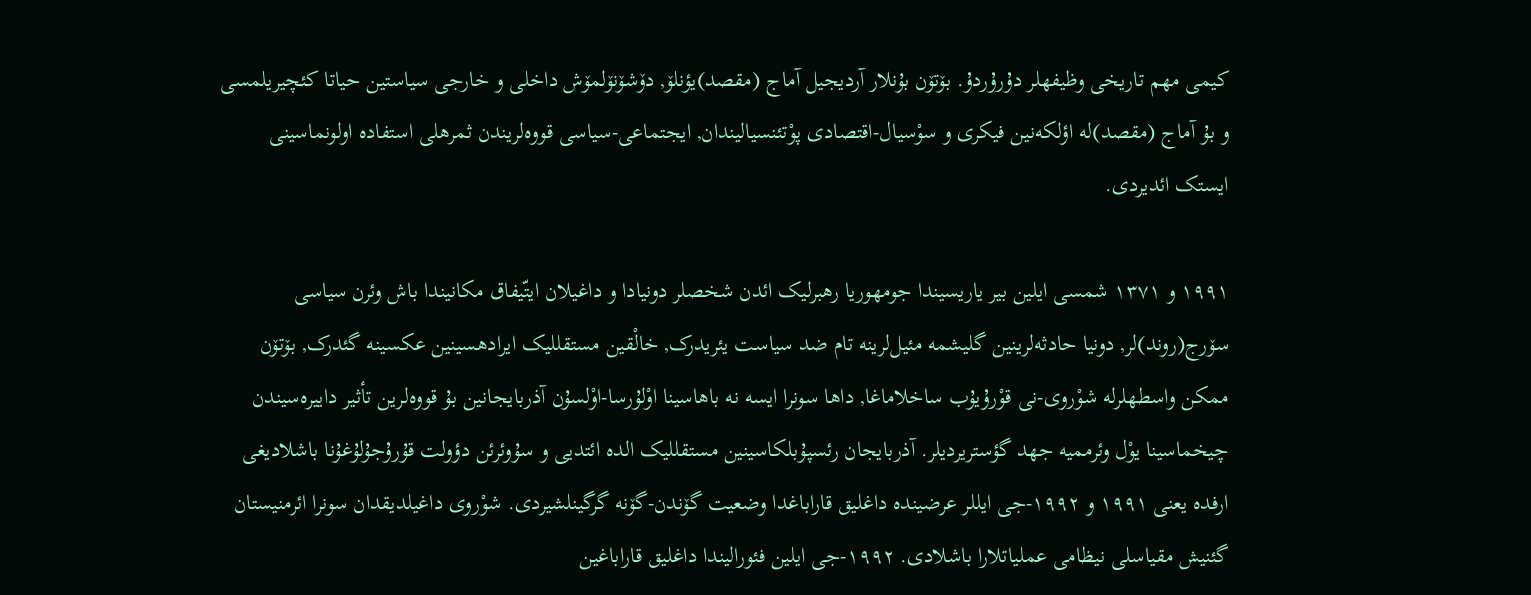کیمی مهم تاریخی وظیفهلر دۇرۇردۇ. بۆتۆن بۇنلار آردیجیل آماج (مقصد)یؤنلۆ, دۆشۆنۆلمۆش داخلی و خارجی سیاستین حیاتا کئچیریلمسی و بۇ آماج (مقصد)له اؤلکه‌نین فیکری و سوْسیال-اقتصادی پوْتئنسیالیندان, ایجتماعی-سیاسی قووه‌لریندن ثمرهلی استفاده اولونماسینی ایستک ائدیردی.

۱۹۹۱ و ۱۳۷۱ شمسی ایلین بیر یاریسیندا جومهوریا رهبرلیک ائدن شخصلر دونیادا و داغیلان ایتّیفاق مکانیندا باش وئرن سیاسی سۆرج(روند)لر, دونیا حادثه‌لرینین گلیشمه مئیل‌لرینه تام ضد سیاست یئریدرک, خالْقین مستقللیک ایرادهسینین عکسینه گئدرک, بۆتۆن ممکن واسطهلرله شوْروی-نی قوْرۇیۇب ساخلاماغا, داها سونرا ایسه نه باهاسینا اوْلۇرسا-اوْلسۇن آذربایجانین بۇ قووه‌لرین تأثیر داییره‌سیندن چیخماسینا یوْل وئرممیه جهد گؤستریردیلر. آذربایجان رئسپۇبلکاسینین مستقللیک الده ائتدیی و سۇوئرئن دؤولت قۇرۇجۇلۇغۇنا باشلادیغی ارفده یعنی ۱۹۹۱ و ۱۹۹۲-جی ایللر عرضینده داغلیق قاراباغدا وضعیت گۆندن-گۆنه گرگینلشیردی. شوْروی داغیلدیقدان سونرا ائرمنیستان گئنیش مقیاسلی نیظامی عملیاتلارا باشلادی. ۱۹۹۲-جی ایلین فئورالیندا داغلیق قاراباغین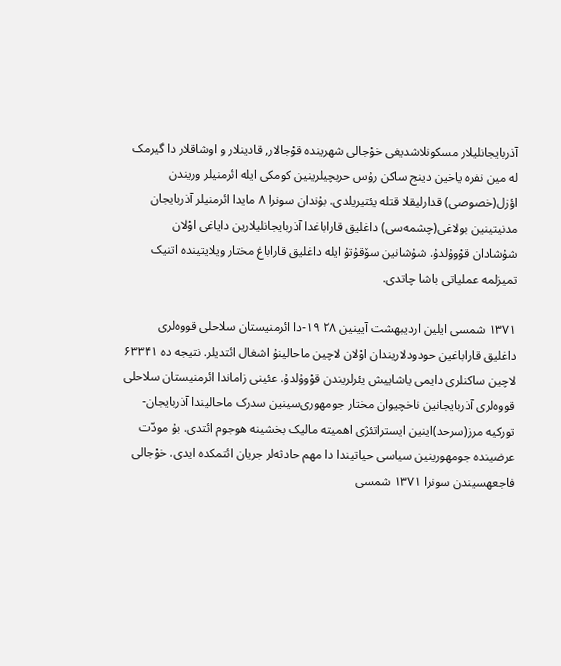آذربایجانلیلار مسکونلاشدیغی خوْجالی شهرینده قوْجالار, قادینلار و اوشاقلار دا گیرمک له مین نفره یاخین دینج ساکن رۇس حربچیلرینین کومکی ایله ائرمنیلر وریندن اؤزل(خصوصی) قدارلیقلا قتله یئتیریلدی. بۇندان سونرا ۸ مایدا ائرمنیلر آذربایجان مدنیتینین بولاغی(چشمه‌سی) داغلیق قاراباغدا آذربایجانلیلارین دایاغی اوْلان شۇشادان قوْوۇلدۇ. شۇشانین سۆقۇتۇ ایله داغلیق قاراباغ مختار ویلایتینده اتنیک تمیزلمه عملیاتی باشا چاتدی.

۱۳۷۱ شمسی ایلین اردیبهشت آیینین ۲۸ ۱۹-دا ائرمنیستان سلاحلی قووه‌لری داغلیق قاراباغین حودودلاریندان اوْلان لاچین ماحالینۇ اشغال ائتدیلر. نتیجه ده ۶۳۳۴۱ لاچین ساکنلری دایمی یاشاییش یئرلریندن قوْوۇلدۇ. عئینی زاماندا ائرمنیستان سلاحلی قووه‌لری آذربایجانین ناخچیوان مختار جومهوری‌سینین سدرک ماحالیندا آذربایجان-تورکیه مرز(سرحد)اینین ایستراتئژی اهمیته مالیک بخشینه هوجوم ائتدی. بۇ مودّت عرضینده جومهورینین سیاسی حیاتیندا دا مهم حادثه‌لر جریان ائتمکده ایدی. خوْجالی فاجعهسیندن سونرا ۱۳۷۱ شمسی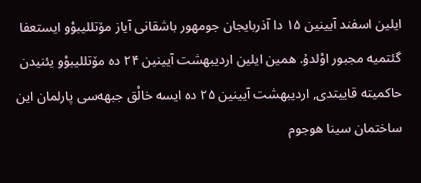ایلین اسفند آیینین ۱۵ دا آذربایجان جومهور باشقانی آیاز مۆتللیبوْو ایستعفا گئتمیه مجبور اوْلدۇ. همین ایلین اردیبهشت آیینین ۲۴ ده مۆتللیبوْو یئنیدن حاکمیته قاییتدی, اردیبهشت آیینین ۲۵ ده ایسه خالْق جبهه‌سی پارلمان این ساختمان سینا هوجوم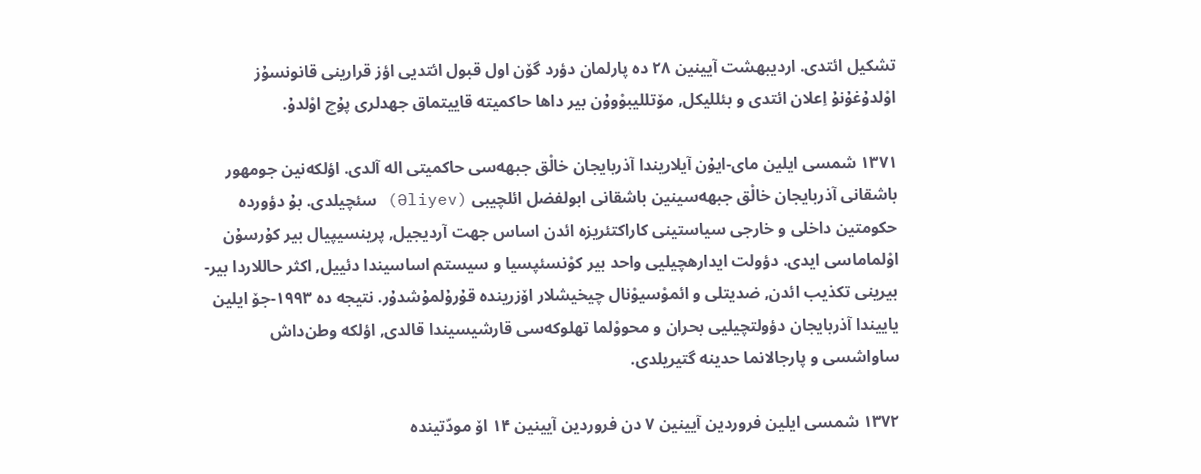تشکیل ائتدی. اردیبهشت آیینین ۲۸ ده پارلمان دؤرد گۆن اول قبول ائتدیی اؤز قرارینی قانونسۇز اوْلدۇغۇنۇ اِعلان ائتدی و بئللیکل, مۆتللیبوْوۇن بیر داها حاکمیته قاییتماق جهدلری پۇچ اوْلدۇ.

۱۳۷۱ شمسی ایلین مای-ایۇن آیلاریندا آذربایجان خالْق جبهه‌سی حاکمیتی اله آلدی. اؤلکه‌نین جومهور باشقانی آذربایجان خالْق جبهه‌سینین باشقانی ابولفضل ائلچیبی (Əliyev) سئچیلدی. بۇ دؤورده حکومتین داخلی و خارجی سیاستینی کاراکتئریزه ائدن اساس جهت آردیجیل, پرینسیپیال بیر کۇرسۇن اوْلماماسی ایدی. دؤولت ایدارهچیلیی واحد بیر کوْنسئپسیا و سیستم اساسیندا دئییل, اکثر حاللاردا بیر-بیرینی تکذیب ائدن, ضدیتلی و ائموْسیوْنال چیخیشلار اۆزرینده قۇرۇلمۇشدۇر. نتیجه ده ۱۹۹۳-جۆ ایلین یاییندا آذربایجان دؤولتچیلیی بحران و محووْلما تهلوکه‌سی قارشیسیندا قالدی, اؤلکه وطن‌داش ساواشسی و پارجالانما حدینه گتیریلدی.

۱۳۷۲ شمسی ایلین فروردین آیینین ۷ دن فروردین آیینین ۱۴ اۆ مودّتینده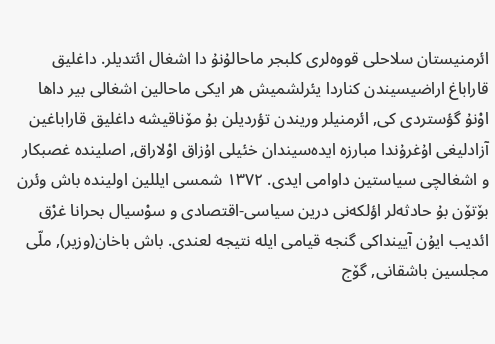ائرمنیستان سلاحلی قووه‌لری کلبجر ماحالۇنۇ دا اشغال ائتدیلر. داغلیق قاراباغ اراضیسیندن کناردا یئرلشمیش هر ایکی ماحالین اشغالی بیر داها اوْنۇ گؤستردی کی, ائرمنیلر وریندن تؤردیلن بۇ مۆناقیشه داغلیق قاراباغین آزادلیغی اۇغرۇندا مبارزه ایده‌سیندان خئیلی اۇزاق اوْلاراق, اصلینده غصبکار و اشغالچی سیاستین داوامی ایدی. ۱۳۷۲ شمسی ایللین اولینده باش وئرن بۆتۆن بۇ حادثه‌لر اؤلکه‌نی درین سیاسی-اقتصادی و سوْسیال بحرانا غرْق ائدیب ایۇن آیینداکی گنجه قیامی ایله نتیجه لعندی. باش باخان(وزیر), ملّی مجلسین باشقانی, گۆج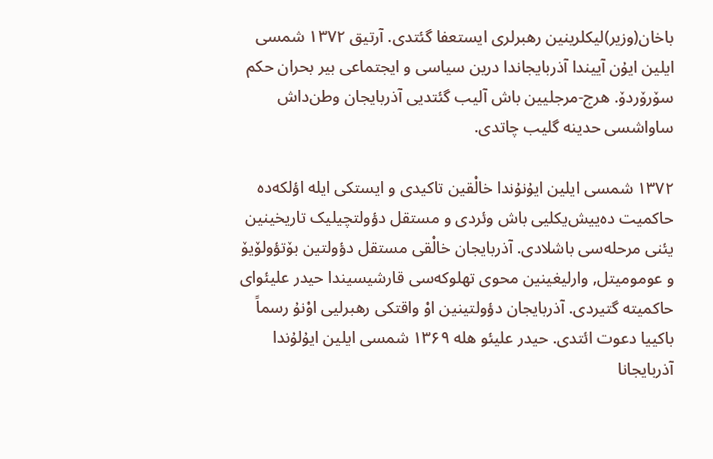باخان(وزیر)لیکلرینین رهبرلری ایستعفا گئتدی. آرتیق ۱۳۷۲ شمسی ایلین ایۇن آییندا آذربایجاندا درین سیاسی و ایجتماعی بیر بحران حکم سۆرۆردۆ. هرج-مرجلیین باش آلیب گئتدیی آذربایجان وطن‌داش ساواشسی حدینه گلیب چاتدی.

۱۳۷۲ شمسی ایلین ایۇنۇندا خالْقین تاکیدی و ایستکی ایله اؤلکه‌ده حاکمیت ده‌ییش‌یکلیی باش وئردی و مستقل دؤولتچیلیک تاریخینین یئنی مرحله‌سی باشلادی. آذربایجان خالْقی مستقل دؤولتین بۆتؤولۆیۆ و عومومیتل, وارلیغینین محوی تهلوکه‌سی قارشیسیندا حیدر علیئوای حاکمیته گتیردی. آذربایجان دؤولتینین اوْ واقتکی رهبرلیی اوْنۇ رسماً باکییا دعوت ائتدی. حیدر علیئو هله ۱۳۶۹ شمسی ایلین ایۇلۇندا آذربایجانا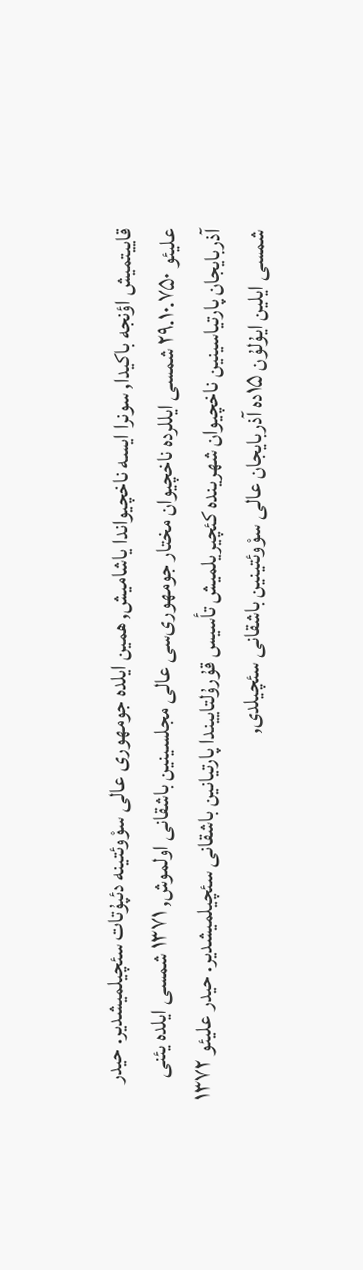قاییتمیش اؤنجه باکیدا, سونرا ایسه ناخچیواندا یاشامیش, همین ایلده جومهوری عالی سوْوئتینه دئپۇتات سئچیلمیشدیر. حیدر علیئو ۲۹.۱۰.۷۵۰ شمسی ایللرده ناخچیوان مختار جومهوری‌سی عالی مجلسینین باشقانی اولموش, ۱۳۷۱ شمسی ایلده یئنی آذربایجان پارتیاسینین ناخچیوان شهرینده کئچیریلمیش تأسیس قۇرۇلتاییندا پارتیانین باشقانی سئچیلمیشدیر. حیدر علیئو ۱۳۷۲ شمسی ایلین ایۇلۇن ۱۵ده آذربایجان عالی سوْوئتینین باشقانی سئچیلدی,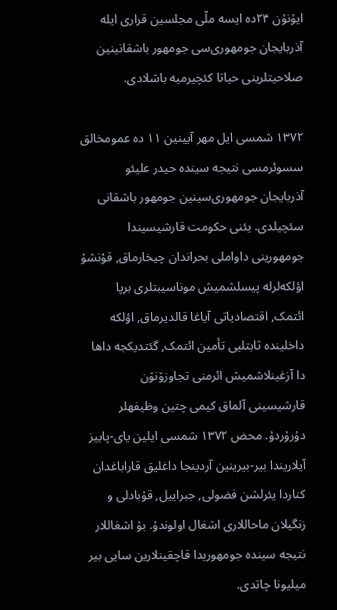ایۇنۇن ۲۴ده ایسه ملّی مجلسین قراری ایله آذربایجان جومهوری‌سی جومهور باشقانینین صلاحیتلرینی حیاتا کئچیرمیه باشلادی.

۱۳۷۲ شمسی ایل مهر آیینین ۱۱ ده عمومخالق سسوئرمسی نتیجه سینده حیدر علیئو آذربایجان جومهوری‌سینین جومهور باشقانی سئچیلدی. یئنی حکومت قارشیسیندا جومهورینی داواملی بحراندان چیخارماق, قوْنشۇ اؤلکه‌لرله پیسلشمیش موناسیبتلری برپا ائتمک, اقتصادیاتی آیاغا قالدیرماق, اؤلکه داخلینده ثابتلیی تأمین ائتمک, گئتدیکجه داها دا آزغینلاشمیش ائرمنی تجاوزۆنۆن قارشیسینی آلماق کیمی چتین وظیفهلر دۇرۇردۇ. محض ۱۳۷۲ شمسی ایلین یای-پاییز آیلاریندا بیر-بیرینین آردینجا داغلیق قاراباغدان کناردا یئرلشن فضولی, جبراییل, قۇبادلی و زنگیلان ماحاللاری اشغال اولوندۇ. بۇ اشغاللار نتیجه سینده جومهوریدا قاچقینلارین سایی بیر میلیونا چاتدی.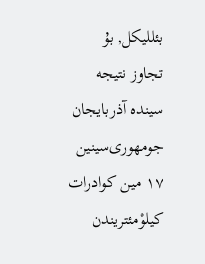بئللیکل, بۇ تجاوز نتیجه سینده آذربایجان جومهوری‌سینین ۱۷ مین کوادرات کیلوْمئتریندن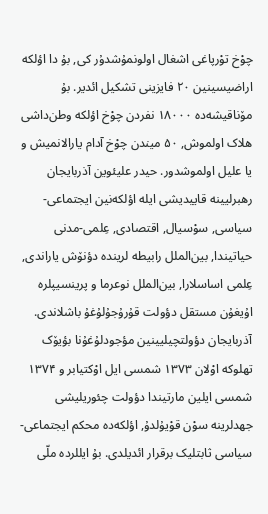چوْخ توْرپاغی اشغال اولونمۇشدۇر کی, بۇ دا اؤلکه اراضیسینین ۲۰ فایزینی تشکیل ائدیر. بۇ مۆناقیشه‌ده ۱۸۰۰۰ نفردن چوْخ اؤلکه وطن‌داشی هلاک اولموش, ۵۰ میندن چوْخ آدام یارالانمیش و یا علیل اولموشدور. حیدر علیئوین آذربایجان رهبرلیینه قاییدیشی ایله اؤلکه‌نین ایجتماعی-سیاسی, سوْسیال, اقتصادی, عِلمی-مدنی حیاتیندا, بین‌الملل رابیطه لرینده دؤنۆش یاراندی, عِلمی اساسلارا, بین‌الملل نوعرما و پرینسیپلره اۇیغۇن مستقل دؤولت قۇرۇجۇلۇغۇ باشلاندی. آذربایجان دؤولتچیلیینین مؤجودلۇغۇنا بؤیۆک تهلوکه اوْلان ۱۳۷۳ شمسی ایل اوْکتیابر و ۱۳۷۴ شمسی ایلین مارتیندا دؤولت چئوریلیشی جهدلرینه سوْن قوْیۇلدۇ, اؤلکه‌ده محکم ایجتماعی-سیاسی ثابتلیک برقرار ائدیلدی. بۇ ایللرده ملّی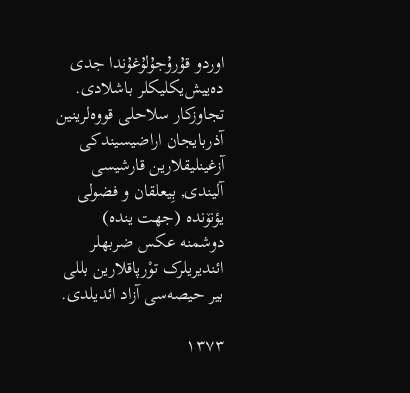اوردو قۇرۇجۇلۇغۇندا جدی ده‌ییش‌یکلیکلر باشلادی. تجاوزکار سلاحلی قووه‌لرینین آذربایجان اراضیسیندکی آزغینلیقلارین قارشیسی آلیندی, بِیعلقان و فضولی یؤنۆنده (جهت ینده) دوشمنه عکس ضربهلر ائندیریلرک توْرپاقلارین بللی بیر حیصه‌سی آزاد ائدیلدی.

۱۳۷۳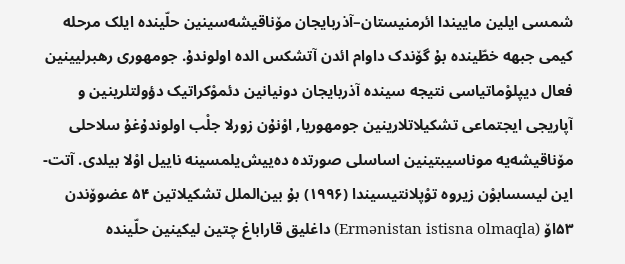شمسی ایلین ماییندا ائرمنیستان–آذربایجان مۆناقیشه‌سینین حلّینده ایلک مرحله کیمی جبهه خطّینده بۇ گۆندک داوام ائدن آتشکس الده اولوندۇ. جومهوری رهبرلیینین فعال دیپلوْماتیاسی نتیجه سینده آذربایجان دونیانین دئموْکراتیک دؤولتلرینین و آپاریجی ایجتماعی تشکیلاتلارینین جومهوریا, اوْنۇن زورلا جلْب اولوندۇغۇ سلاحلی مۆناقیشه‌یه موناسیبتینین اساسلی صورتده ده‌ییش‌یلمسینه ناییل اوْلا بیلدی. آتت-این لیسسابوْن زیروه توْپلانتیسیندا (۱۹۹۶) بۇ بین‌الملل تشکیلاتین ۵۴ عضوۆندن ۵۳اۆ (Ermənistan istisna olmaqla) داغلیق قاراباغ چتین لیکینین حلّینده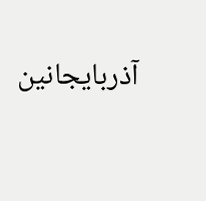آذربایجانین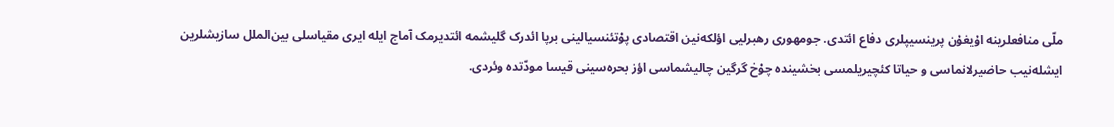ملّی منافعلرینه اۇیغۇن پرینسیپلری دفاع ائتدی. جومهوری رهبرلیی اؤلکه‌نین اقتصادی پوْتئنسیالینی برپا ائدرک گلیشمه ائتدیرمک آماج ایله ایری مقیاسلی بین‌الملل سازیشلرین ایشله‌نیب حاضیرلانماسی و حیاتا کئچیریلمسی بخشینده چوْخ گرگین چالیشماسی اؤز بحره‌سینی قیسا مودّتده وئردی.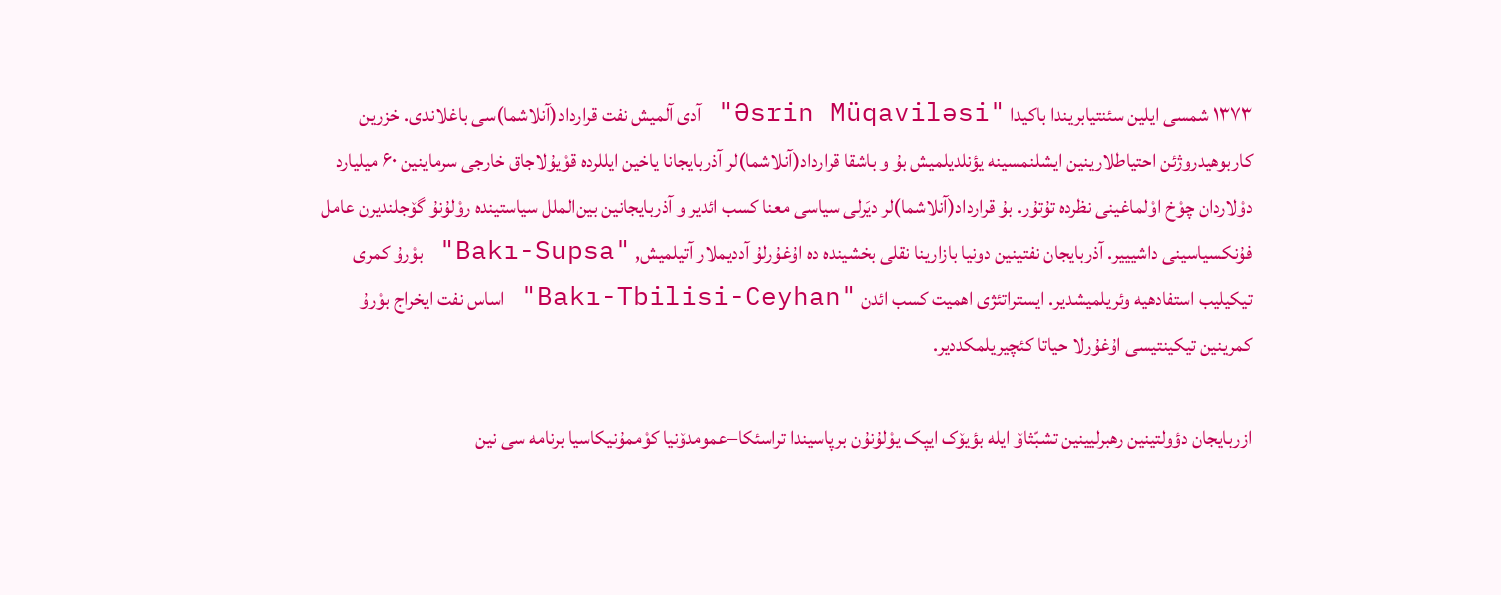۱۳۷۳ شمسی ایلین سئنتیابریندا باکیدا "Əsrin Müqaviləsi" آدی آلمیش نفت قرارداد(آنلاشما)سی باغلاندی. خزرین کاربوهیدروژئن احتیاطلارینین ایشلنمسینه یؤنلدیلمیش بۇ و باشقا قرارداد(آنلاشما)لر آذربایجانا یاخین ایللرده قوْیۇلاجاق خارجی سرماینین ۶۰ میلیارد دوْلاردان چوْخ اوْلماغینی نظرده تۇتۇر. بۇ قرارداد(آنلاشما)لر دیَرلی سیاسی معنا کسب ائدیر و آذربایجانین بین‌الملل سیاستینده روْلۇنۇ گۆجلندیرن عامل فۇنکسیاسینی داشیییر. آذربایجان نفتینین دونیا بازارینا نقلی بخشینده ده اۇغۇرلۇ آددیملار آتیلمیش, "Bakı-Supsa" بوْرۇ کمری تیکیلیب استفادهیه وئریلمیشدیر. ایستراتئژی اهمیت کسب ائدن "Bakı-Tbilisi-Ceyhan" اساس نفت ایخراج بوْرۇ کمرینین تیکینتیسی اۇغۇرلا حیاتا کئچیریلمکددیر.

ازربایجان دؤولتینین رهبرلیینین تشبّثاۆ ایله بؤیۆک ایپک یوْلۇنۇن برپاسیندا تراسئکا–عمومدۆنیا کوْممۇنیکاسیا برنامه سی نین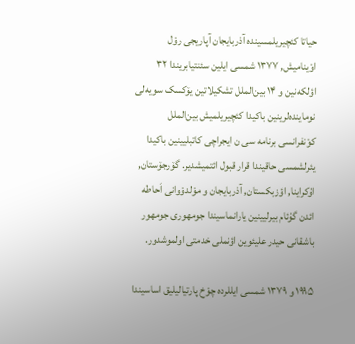حیاتا کئچیریلمسینده آذربایجان آپاریجی روْل اوْینامیش, ۱۳۷۷ شمسی ایلین سئنتیابریندا ۳۲ اؤلکه‌نین و ۱۴ بین‌الملل تشکیلاتین یۆکسک سویه‌لی نوماینده‌لرینین باکیدا کئچیریلمیش بین‌الملل کوْنفرانسی برنامه سی ن ایجراچی کاتبلیینین باکیدا یئرلشمسی حاقیندا قرار قبول ائتمیشدیر. گۆرجۆستان, اۇکراینا, اؤزبکستان, آذربایجان و موْلدوْوانی اَحاطه ائدن گۇئام بیرلیینین یارانماسیندا جومهوری جومهور باشقانی حیدر علیئوین اؤنملی خدمتی اولموشدور.

۱۹۹۵ و ۱۳۷۹ شمسی ایللرده چوْخ پارتیالیلیق اساسیندا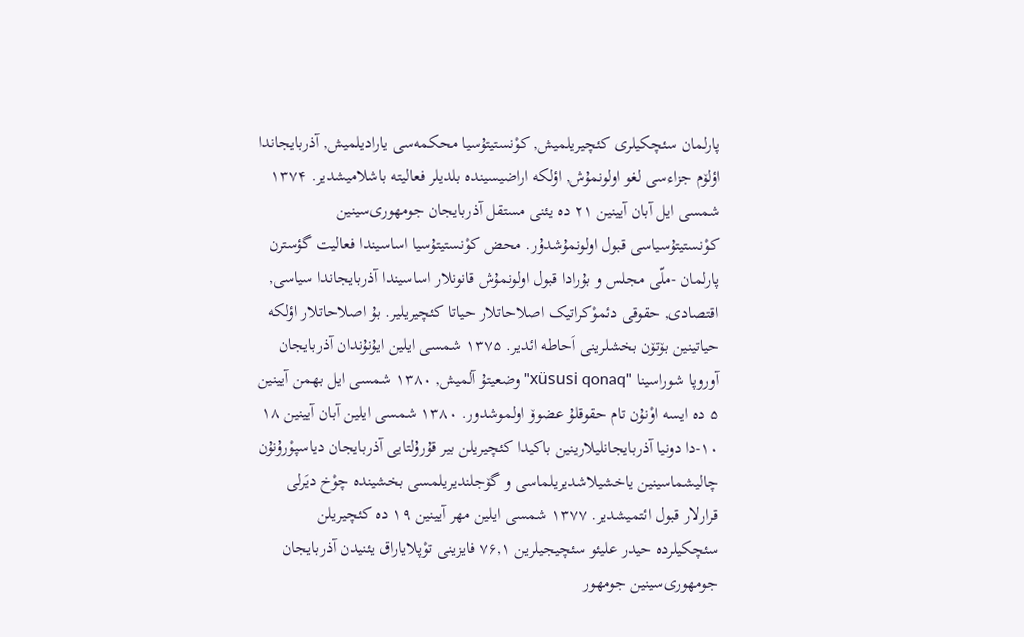پارلمان سئچکیلری کئچیریلمیش, کوْنستیتۇسیا محکمه‌سی یارادیلمیش, آذربایجاندا اؤلۆم جزاءسی لغو اولونمۇش, اؤلکه اراضیسینده بلدیلر فعالیته باشلامیشدیر. ۱۳۷۴ شمسی ایل آبان آیینین ۲۱ ده یئنی مستقل آذربایجان جومهوری‌سینین کوْنستیتۇسیاسی قبول اولونمۇشدۇر. محض کوْنستیتۇسیا اساسیندا فعالیت گؤسترن پارلمان -ملّی مجلس و بۇرادا قبول اولونمۇش قانونلار اساسیندا آذربایجاندا سیاسی, اقتصادی, حقوقی دئموْکراتیک اصلاحاتلار حیاتا کئچیریلیر. بۇ اصلاحاتلار اؤلکه حیاتینین بۆتۆن بخشلرینی اَحاطه ائدیر. ۱۳۷۵ شمسی ایلین ایۇنۇندان آذربایجان آوروپا شوراسینا "xüsusi qonaq" وضعیتۇ آلمیش, ۱۳۸۰ شمسی ایل بهمن آیینین ۵ ده ایسه اوْنۇن تام حقوقلۇ عضوۆ اولموشدور. ۱۳۸۰ شمسی ایلین آبان آیینین ۱۸ ۱۰-دا دونیا آذربایجانلیلارینین باکیدا کئچیریلن بیر قۇرۇلتایی آذربایجان دیاسپوْرۇنۇن چالیشماسینین یاخشیلاشدیریلماسی و گۆجلندیریلمسی بخشینده چوْخ دیَرلی قرارلار قبول ائتمیشدیر. ۱۳۷۷ شمسی ایلین مهر آیینین ۱۹ ده کئچیریلن سئچکیلرده حیدر علیئو سئچیجیلرین ۷۶,۱ فایزینی توْپلایاراق یئنیدن آذربایجان جومهوری‌سینین جومهور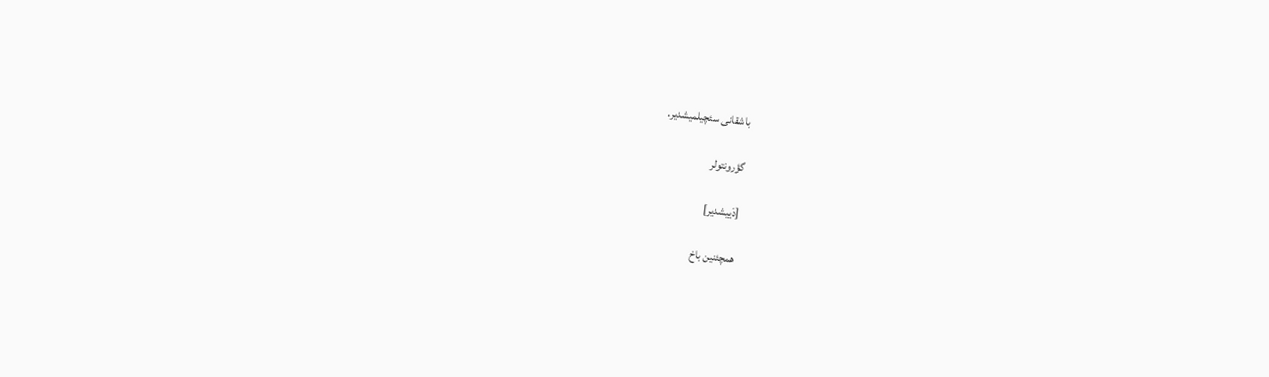باشقانی سئچیلمیشدیر.

گؤرونتولر

[دَییشدیر]

همچئنین باخ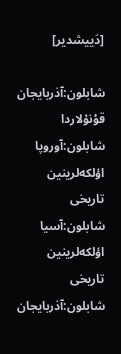[دَییشدیر]

شابلون:آذربایجان قوْنۇلاردا شابلون:آوروپا اؤلکه‌لرینین تاریخی شابلون:آسیا اؤلکه‌لرینین تاریخی شابلون:آذربایجان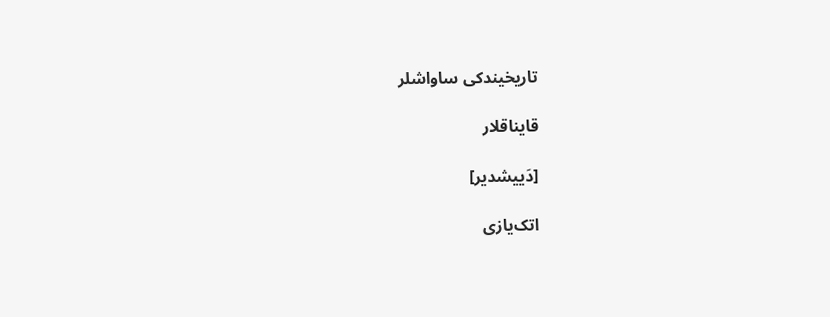تاریخیندکی ساواشلر

قایناقلار

[دَییشدیر]

اتک‌یازی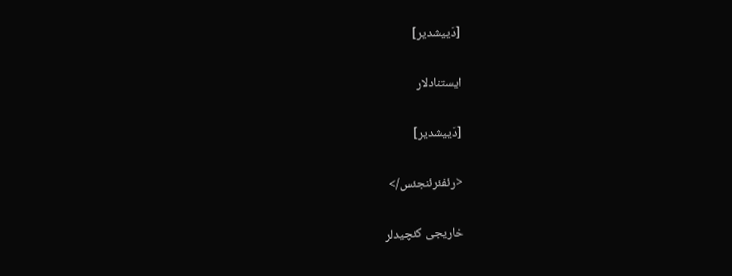[دَییشدیر]

ایستنادلار

[دَییشدیر]

<رئفئرئنجئس/>

خاریجی کئچیدلر